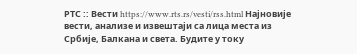РТС :: Вести https://www.rts.rs/vesti/rss.html Најновије вести, анализе и извештаји са лица места из Србије, Балкана и света. Будите у току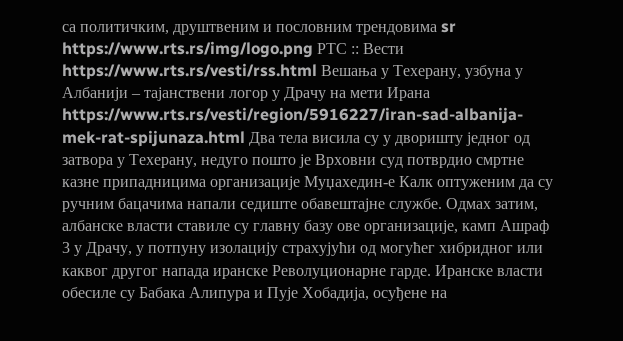са политичким, друштвеним и пословним трендовима sr https://www.rts.rs/img/logo.png РТС :: Вести https://www.rts.rs/vesti/rss.html Вешања у Техерану, узбуна у Албанији – тајанствени логор у Драчу на мети Ирана https://www.rts.rs/vesti/region/5916227/iran-sad-albanija-mek-rat-spijunaza.html Два тела висила су у дворишту једног од затвора у Техерану, недуго пошто је Врховни суд потврдио смртне казне припадницима организације Муџахедин-е Калк оптуженим да су ручним бацачима напали седиште обавештајне службе. Одмах затим, албанске власти ставиле су главну базу ове организације, камп Ашраф 3 у Драчу, у потпуну изолацију страхујући од могућег хибридног или каквог другог напада иранске Револуционарне гарде. Иранске власти обесиле су Бабака Алипура и Пује Хобадија, осуђене на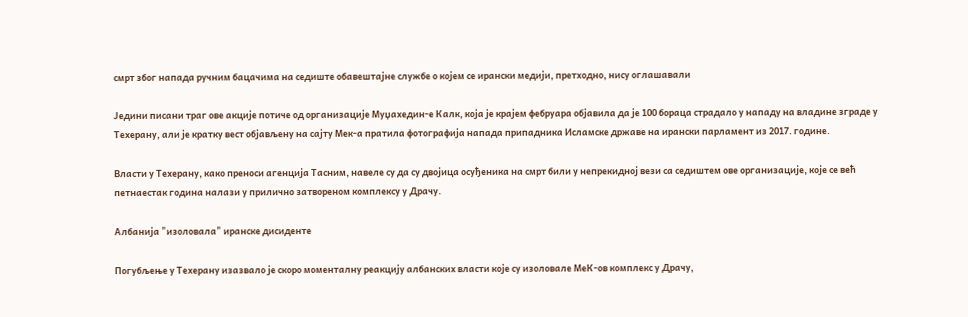смрт због напада ручним бацачима на седиште обавештајне службе о којем се ирански медији, претходно, нису оглашавали

Једини писани траг ове акције потиче од организације Муџахедин-е Калк, која је крајем фебруара објавила да је 100 бораца страдало у нападу на владине зграде у Техерану, али је кратку вест објављену на сајту Мек-а пратила фотографија напада припадника Исламске државе на ирански парламент из 2017. године.

Власти у Техерану, како преноси агенција Тасним, навеле су да су двојица осуђеника на смрт били у непрекидној вези са седиштем ове организације, које се већ петнаестак година налази у прилично затвореном комплексу у Драчу.

Албанија "изоловала" иранске дисиденте

Погубљење у Техерану изазвало је скоро моменталну реакцију албанских власти које су изоловале МеК-ов комплекс у Драчу,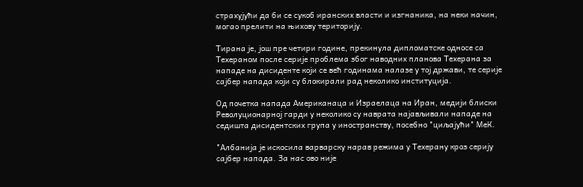страхујући да би се сукоб иранских власти и изгнаника, на неки начин, могао прелити на њихову територију.

Тирана је, још пре четири године, прекинула дипломатске односе са Техераном после серије проблема због наводних планова Техерана за нападе на дисиденте који се већ годинама налазе у тој држави, те серије сајбер напада који су блокирали рад неколико институција.

Од почетка напада Американаца и Израелаца на Иран, медији блиски Револуционарној гарди у неколико су наврата најављивали нападе на седишта дисидентских група у иностранству, посебно "циљајући" МеК.

"Албанија је искосила варварску нарав режима у Техерану кроз серију сајбер напада. За нас ово није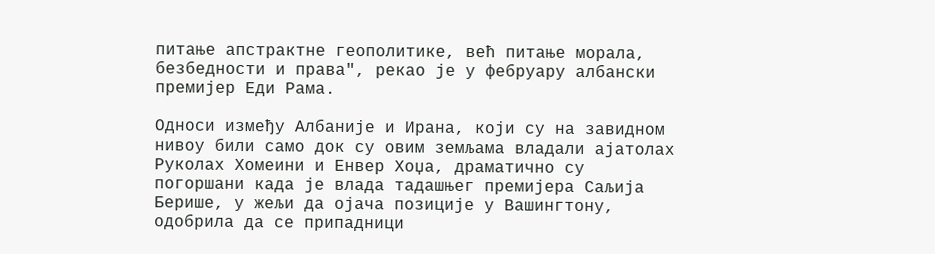питање апстрактне геополитике, већ питање морала, безбедности и права", рекао је у фебруару албански премијер Еди Рама.

Односи између Албаније и Ирана, који су на завидном нивоу били само док су овим земљама владали ајатолах Руколах Хомеини и Енвер Хоџа, драматично су погоршани када је влада тадашњег премијера Саљија Берише, у жељи да ојача позиције у Вашингтону, одобрила да се припадници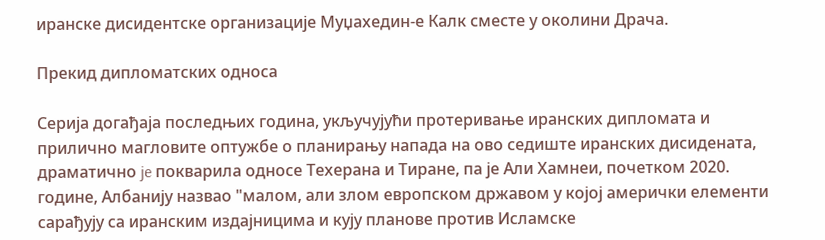иранске дисидентске организације Муџахедин-е Калк сместе у околини Драча.

Прекид дипломатских односа

Серија догађаја последњих година, укључујући протеривање иранских дипломата и прилично магловите оптужбе о планирању напада на ово седиште иранских дисидената, драматично je покварилa односе Техерана и Тиране, па је Али Хамнеи, почетком 2020. године, Албанију назвао "малом, али злом европском државом у којој амерички елементи сарађују са иранским издајницима и кују планове против Исламске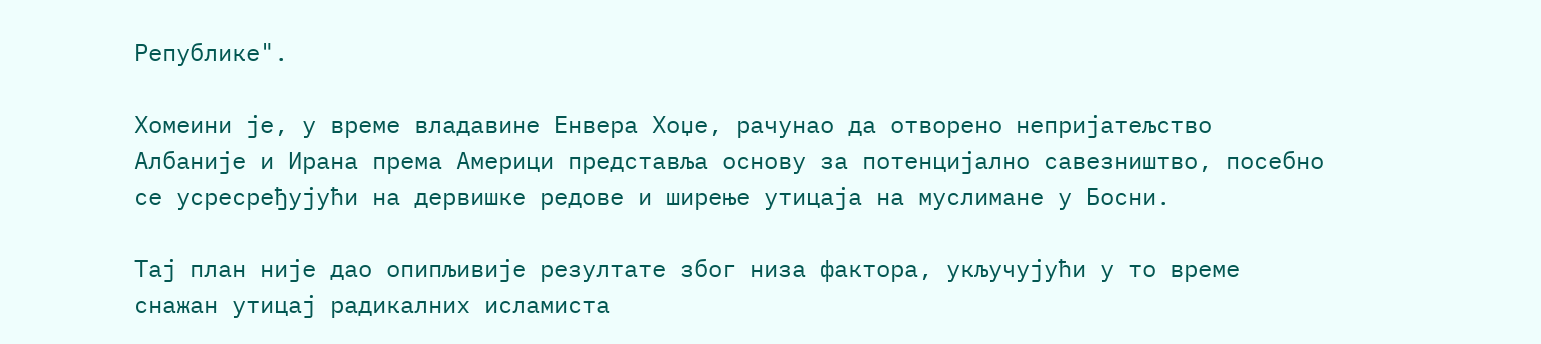Републике".

Хомеини је, у време владавине Енвера Хоџе, рачунао да отворено непријатељство Албаније и Ирана према Америци представља основу за потенцијално савезништво, посебно се усресређујући на дервишке редове и ширење утицаја на муслимане у Босни.

Тај план није дао опипљивије резултате због низа фактора, укључујући у то време снажан утицај радикалних исламиста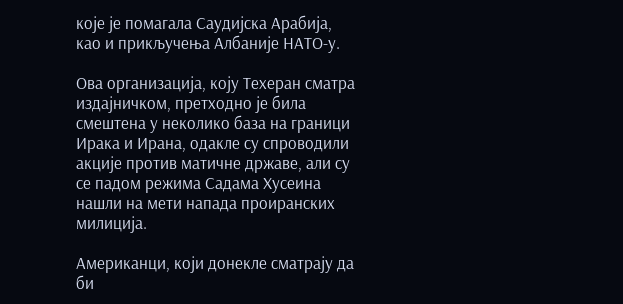које је помагала Саудијска Арабија, као и прикључења Албаније НАТО-у.

Ова организација, коју Техеран сматра издајничком, претходно је била смештена у неколико база на граници Ирака и Ирана, одакле су спроводили акције против матичне државе, али су се падом режима Садама Хусеина нашли на мети напада проиранских милиција.

Американци, који донекле сматрају да би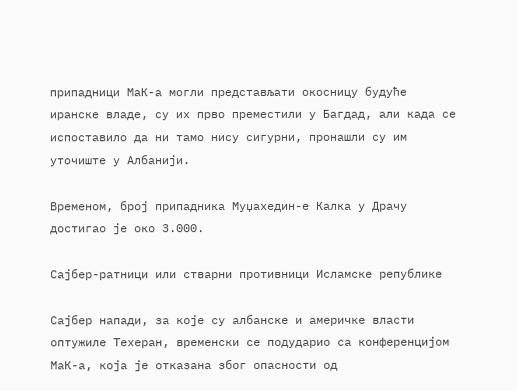припадници МаК-а могли представљати окосницу будуће иранске владе, су их прво преместили у Багдад, али када се испоставило да ни тамо нису сигурни, пронашли су им уточиште у Албанији.

Временом, број припадника Муџахедин-е Калка у Драчу достигао је око 3.000.

Сајбер-ратници или стварни противници Исламске републике

Сајбер напади, за које су албанске и америчке власти оптужиле Техеран, временски се подударио са конференцијом МаК-а, која је отказана због опасности од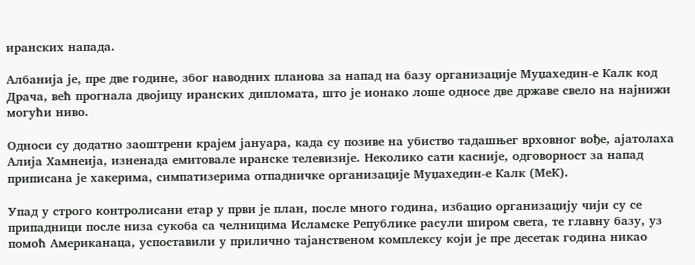иранских напада.

Албанија је, пре две године, због наводних планова за напад на базу организације Муџахедин-е Калк код Драча, већ прогнала двојицу иранских дипломата, што је ионако лоше односе две државе свело на најнижи могући ниво.

Односи су додатно заоштрени крајем јануара, када су позиве на убиство тадашњег врховног вође, ајатолаха Алија Хамнеија, изненада емитовале иранске телевизије. Неколико сати касније, одговорност за напад приписана је хакерима, симпатизерима отпадничке организације Муџахедин-е Калк (МеК).

Упад у строго контролисани етар у први је план, после много година, избацио организацију чији су се припадници после низа сукоба са челницима Исламске Републике расули широм света, те главну базу, уз помоћ Американаца, успоставили у прилично тајанственом комплексу који је пре десетак година никао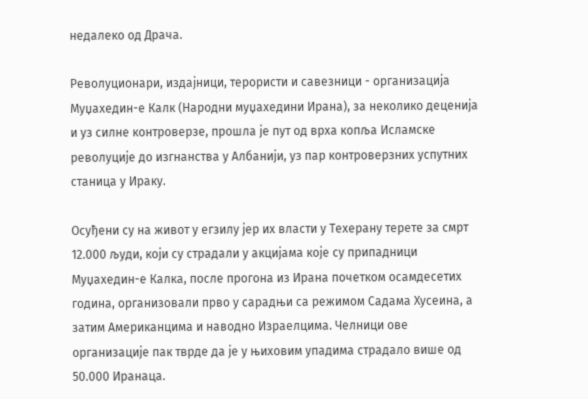недалеко од Драча.

Револуционари, издајници, терористи и савезници - организација Муџахедин-е Калк (Народни муџахедини Ирана), за неколико деценија и уз силне контроверзе, прошла је пут од врха копља Исламске револуције до изгнанства у Албанији, уз пар контроверзних успутних станица у Ираку.

Осуђени су на живот у егзилу јер их власти у Техерану терете за смрт 12.000 људи, који су страдали у акцијама које су припадници Муџахедин-е Калка, после прогона из Ирана почетком осамдесетих година, организовали прво у сарадњи са режимом Садама Хусеина, а затим Американцима и наводно Израелцима. Челници ове организације пак тврде да је у њиховим упадима страдало више од 50.000 Иранаца.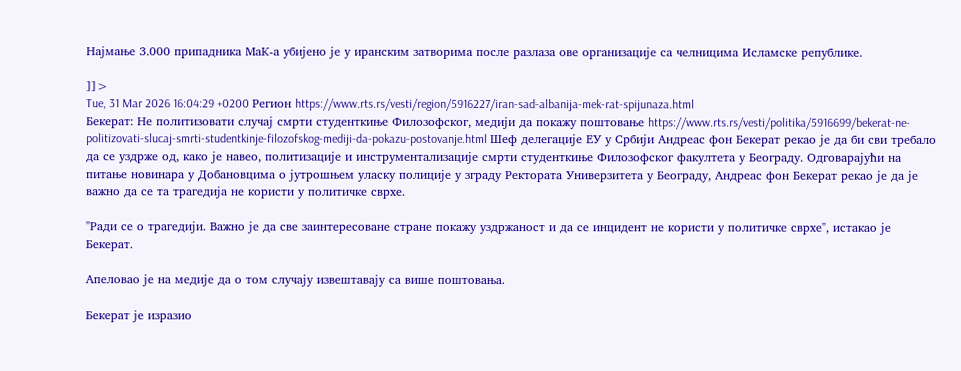Најмање 3.000 припадника МаК-а убијено је у иранским затворима после разлаза ове организације са челницима Исламске републике.

]]>
Tue, 31 Mar 2026 16:04:29 +0200 Регион https://www.rts.rs/vesti/region/5916227/iran-sad-albanija-mek-rat-spijunaza.html
Бекерат: Не политизовати случај смрти студенткиње Филозофског, медији да покажу поштовање https://www.rts.rs/vesti/politika/5916699/bekerat-ne-politizovati-slucaj-smrti-studentkinje-filozofskog-mediji-da-pokazu-postovanje.html Шеф делегације ЕУ у Србији Андреас фон Бекерат рекао је да би сви требало да се уздрже од, како је навео, политизације и инструментализације смрти студенткиње Филозофског факултета у Београду. Одговарајући на питање новинара у Добановцима о јутрошњем уласку полиције у зграду Ректората Универзитета у Београду, Андреас фон Бекерат рекао је да је важно да се та трагедија не користи у политичке сврхе.

"Ради се о трагедији. Важно је да све заинтересоване стране покажу уздржаност и да се инцидент не користи у политичке сврхе", истакао је Бекерат.

Апеловао је на медије да о том случају извештавају са више поштовања.

Бекерат је изразио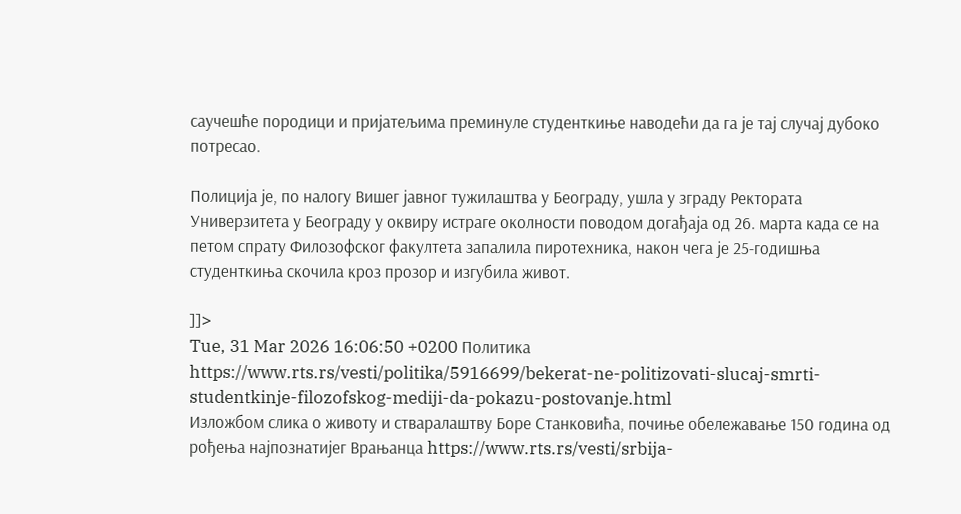саучешће породици и пријатељима преминуле студенткиње наводећи да га је тај случај дубоко потресао.

Полиција је, по налогу Вишег јавног тужилаштва у Београду, ушла у зграду Ректората Универзитета у Београду у оквиру истраге околности поводом догађаја од 26. марта када се на петом спрату Филозофског факултета запалила пиротехника, након чега је 25-годишња студенткиња скочила кроз прозор и изгубила живот.

]]>
Tue, 31 Mar 2026 16:06:50 +0200 Политика https://www.rts.rs/vesti/politika/5916699/bekerat-ne-politizovati-slucaj-smrti-studentkinje-filozofskog-mediji-da-pokazu-postovanje.html
Изложбом слика о животу и стваралаштву Боре Станковића, почиње обележавање 150 година од рођења најпознатијег Врањанца https://www.rts.rs/vesti/srbija-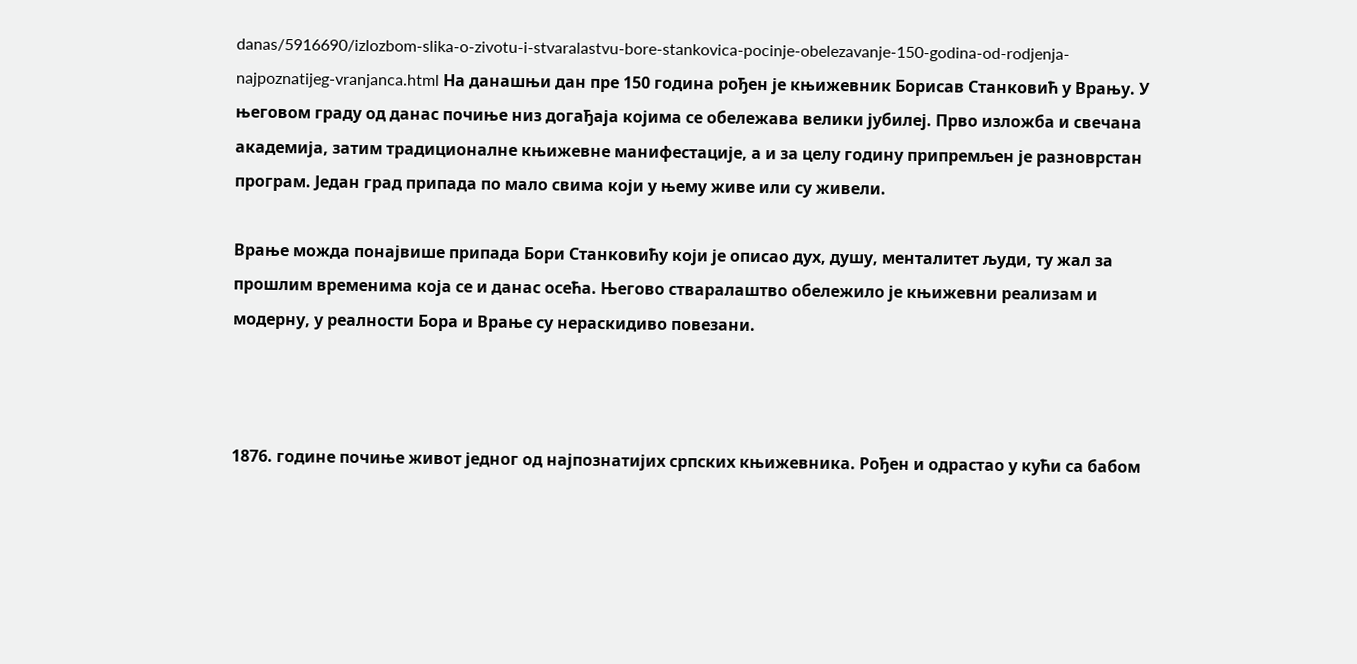danas/5916690/izlozbom-slika-o-zivotu-i-stvaralastvu-bore-stankovica-pocinje-obelezavanje-150-godina-od-rodjenja-najpoznatijeg-vranjanca.html На данашњи дан пре 150 година рођен је књижевник Борисав Станковић у Врању. У његовом граду од данас почиње низ догађаја којима се обележава велики јубилеј. Прво изложба и свечана академија, затим традиционалне књижевне манифестације, а и за целу годину припремљен је разноврстан програм. Један град припада по мало свима који у њему живе или су живели.

Врање можда понајвише припада Бори Станковићу који је описао дух, душу, менталитет људи, ту жал за прошлим временима која се и данас осећа. Његово стваралаштво обележило је књижевни реализам и модерну, у реалности Бора и Врање су нераскидиво повезани.



1876. године почиње живот једног од најпознатијих српских књижевника. Рођен и одрастао у кући са бабом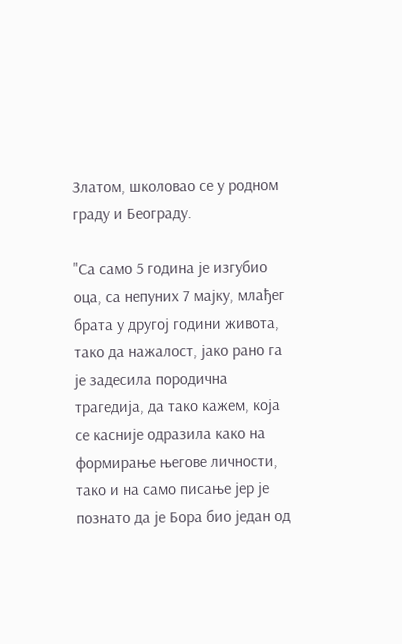Златом, школовао се у родном граду и Београду.

"Са само 5 година је изгубио оца, са непуних 7 мајку, млађег брата у другој години живота, тако да нажалост, јако рано га је задесила породична трагедија, да тако кажем, која се касније одразила како на формирање његове личности, тако и на само писање јер је познато да је Бора био један од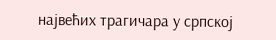највећих трагичара у српској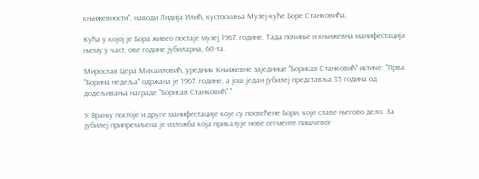књижевности", наводи Лидија Илић, кустоскиња Музеј-куће Боре Станковића.

Кућа у којој је Бора живео постаје музеј 1967. године. Тада почиње и књижевна манифестација њему у част, ове године јубиларна, 60-та.

Мирослав Цера Михаиловић, уредник Књижевне заједнице "Борисав Станковић" истиче: "Прва "Борина недеља" одржана је 1967. године, а још један јубилеј представља 35 година од додељивања награде "Борисав Станковић"."

У Врању постоје и друге манифестације које су посвећене Бори, које славе његово дело. За јубилеј припремљена је изложба која приказује нове сегменте пишчевог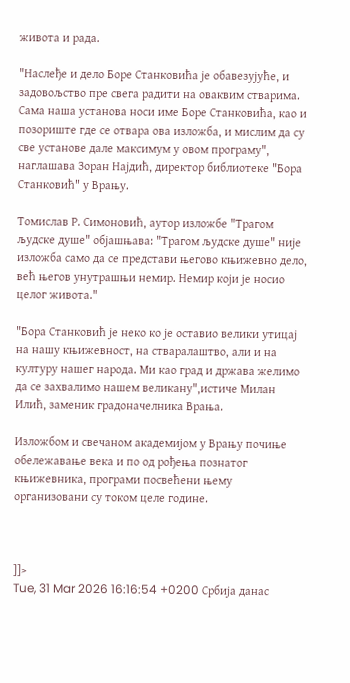живота и рада.

"Наслеђе и дело Боре Станковића је обавезујуће, и задовољство пре свега радити на оваквим стварима. Сама наша установа носи име Боре Станковића, као и позориште где се отвара ова изложба, и мислим да су све установе дале максимум у овом програму", наглашава Зоран Најдић, директор библиотеке "Бора Станковић" у Врању.

Томислав Р. Симоновић, аутор изложбе "Трагом људске душе" објашњава: "Трагом људске душе" није изложба само да се представи његово књижевно дело, већ његов унутрашњи немир. Немир који је носио целог живота."

"Бора Станковић је неко ко је оставио велики утицај на нашу књижевност, на стваралаштво, али и на културу нашег народа. Ми као град и држава желимо да се захвалимо нашем великану",истиче Милан Илић, заменик градоначелника Врања.

Изложбом и свечаном академијом у Врању почиње обележавање века и по од рођења познатог књижевника, програми посвећени њему организовани су током целе године.



]]>
Tue, 31 Mar 2026 16:16:54 +0200 Србија данас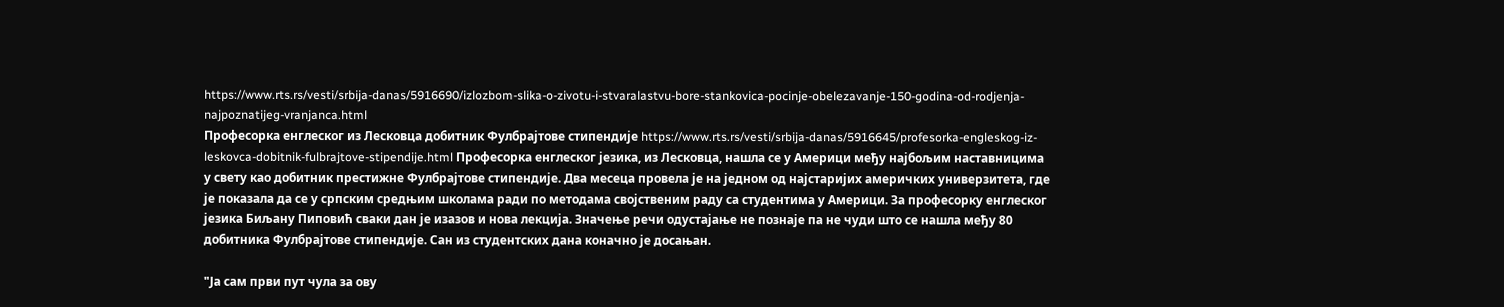https://www.rts.rs/vesti/srbija-danas/5916690/izlozbom-slika-o-zivotu-i-stvaralastvu-bore-stankovica-pocinje-obelezavanje-150-godina-od-rodjenja-najpoznatijeg-vranjanca.html
Професорка енглеског из Лесковца добитник Фулбрајтове стипендије https://www.rts.rs/vesti/srbija-danas/5916645/profesorka-engleskog-iz-leskovca-dobitnik-fulbrajtove-stipendije.html Професорка енглеског језика, из Лесковца, нашла се у Америци међу најбољим наставницима у свету као добитник престижне Фулбрајтове стипендије. Два месеца провела је на једном од најстаријих америчких универзитета, где је показала да се у српским средњим школама ради по методама својственим раду са студентима у Америци. За професорку енглеског језика Биљану Пиповић сваки дан је изазов и нова лекција. Значење речи одустајање не познаје па не чуди што се нашла међу 80 добитника Фулбрајтове стипендије. Сан из студентских дана коначно је досањан.

"Ја сам први пут чула за ову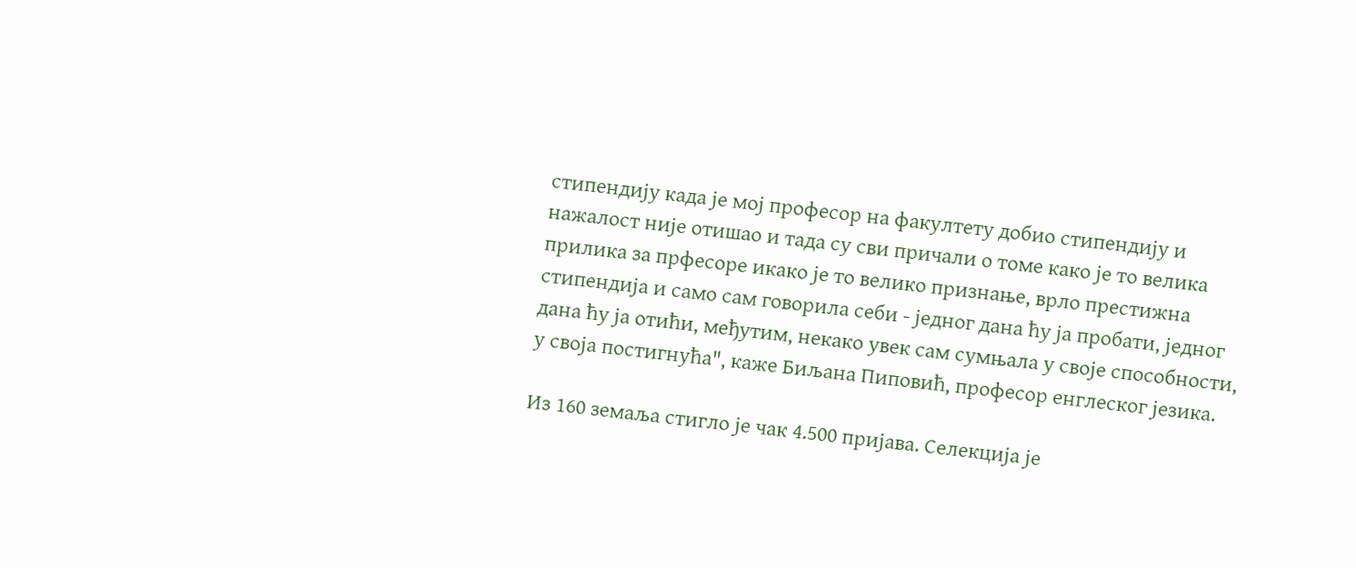стипендију када је мој професор на факултету добио стипендију и нажалост није отишао и тада су сви причали о томе како је то велика прилика за прфесоре икако је то велико признање, врло престижна стипендија и само сам говорила себи - једног дана ћу ја пробати, једног дана ћу ја отићи, међутим, некако увек сам сумњала у своје способности, у своја постигнућа", каже Биљана Пиповић, професор енглеског језика.

Из 160 земаља стигло је чак 4.500 пријава. Селекција је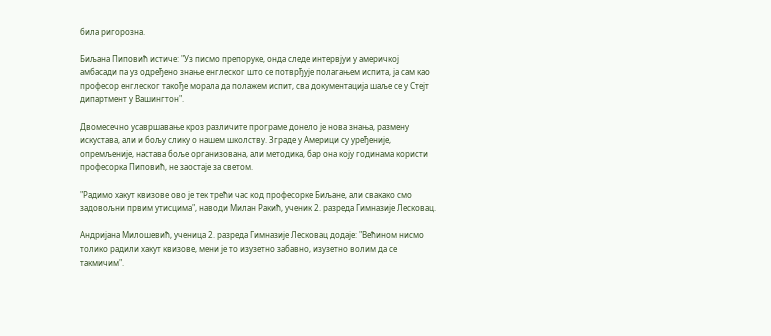била ригорозна.

Биљана Пиповић истиче: "Уз писмо препоруке, онда следе интервјуи у америчкој амбасади па уз одређено знање енглеског што се потврђује полагањем испита, ја сам као професор енглеског такође морала да полажем испит, сва документација шаље се у Стејт дипартмент у Вашингтон".

Двомесечно усавршавање кроз различите програме донело је нова знања, размену искустава, али и бољу слику о нашем школству. Зграде у Америци су уређеније, опремљеније, настава боље организована, али методика, бар она коју годинама користи професорка Пиповић, не заостаје за светом.

"Радимо хакут квизове ово је тек трећи час код професорке Биљане, али свакако смо задовољни првим утисцима", наводи Милан Ракић, ученик 2. разреда Гимназије Лесковац.

Андријана Милошевић, ученица 2. разреда Гимназије Лесковац додаје: "Већином нисмо толико радили хакут квизове, мени је то изузетно забавно, изузетно волим да се такмичим".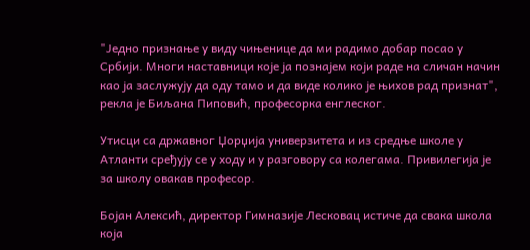"Једно признање у виду чињенице да ми радимо добар посао у Србији. Многи наставници које ја познајем који раде на сличан начин као ја заслужују да оду тамо и да виде колико је њихов рад признат", рекла је Биљана Пиповић, професорка енглеског.

Утисци са државног Џорџија универзитета и из средње школе у Атланти сређују се у ходу и у разговору са колегама. Привилегија је за школу овакав професор.

Бојан Алексић, директор Гимназије Лесковац истиче да свака школа која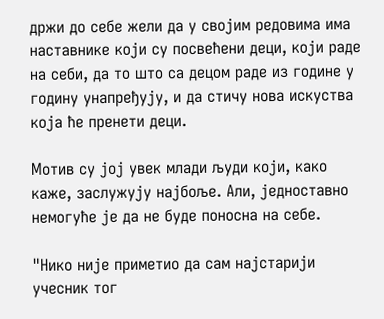држи до себе жели да у својим редовима има наставнике који су посвећени деци, који раде на себи, да то што са децом раде из године у годину унапређују, и да стичу нова искуства која ће пренети деци.

Мотив су јој увек млади људи који, како каже, заслужују најбоље. Али, једноставно немогуће је да не буде поносна на себе.

"Нико није приметио да сам најстарији учесник тог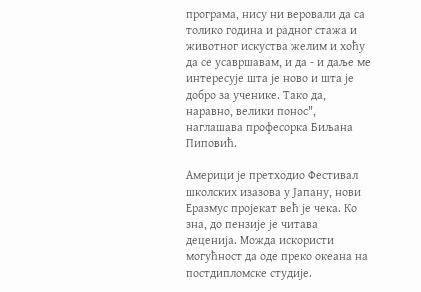програма, нису ни веровали да са толико година и радног стажа и животног искуства желим и хоћу да се усавршавам, и да - и даље ме интересује шта је ново и шта је добро за ученике. Тако да, наравно, велики понос", наглашава професорка Биљана Пиповић.

Америци је претходио Фестивал школских изазова у Јапану, нови Еразмус пројекат већ је чека. Ко зна, до пензије је читава деценија. Можда искористи могућност да оде преко океана на постдипломске студије.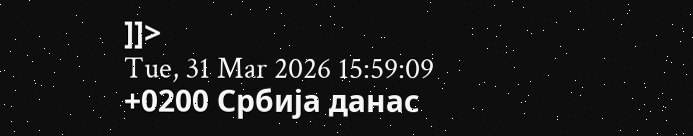]]>
Tue, 31 Mar 2026 15:59:09 +0200 Србија данас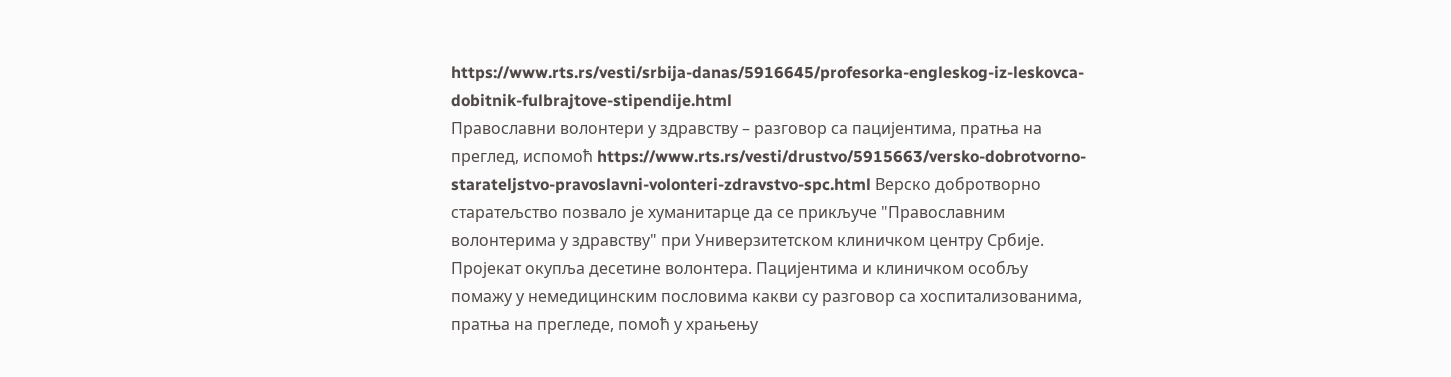https://www.rts.rs/vesti/srbija-danas/5916645/profesorka-engleskog-iz-leskovca-dobitnik-fulbrajtove-stipendije.html
Православни волонтери у здравству – разговор са пацијентима, пратња на преглед, испомоћ https://www.rts.rs/vesti/drustvo/5915663/versko-dobrotvorno-starateljstvo-pravoslavni-volonteri-zdravstvo-spc.html Верско добротворно старатељство позвало је хуманитарце да се прикључе "Православним волонтерима у здравству" при Универзитетском клиничком центру Србије. Пројекат окупља десетине волонтера. Пацијентима и клиничком особљу помажу у немедицинским пословима какви су разговор са хоспитализованима, пратња на прегледе, помоћ у храњењу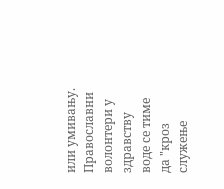или умивању. Православни волонтери у здравству воде се тиме да "кроз служење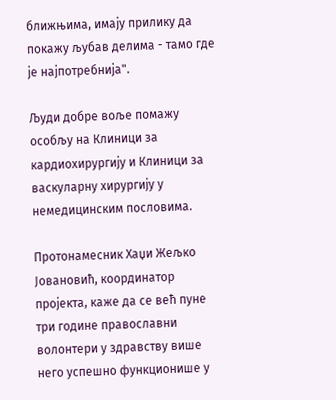ближњима, имају прилику да покажу љубав делима - тамо где је најпотребнија".

Људи добре воље помажу особљу на Клиници за кардиохирургију и Клиници за васкуларну хирургију у немедицинским пословима.

Протонамесник Хаџи Жељко Јовановић, координатор пројекта, каже да се већ пуне три године православни волонтери у здравству више него успешно функционише у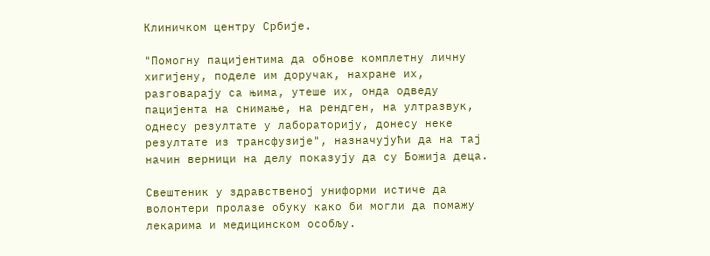Клиничком центру Србије.

"Помогну пацијентима да обнове комплетну личну хигијену, поделе им доручак, нахране их, разговарају са њима, утеше их, онда одведу пацијента на снимање, на рендген, на ултразвук, однесу резултате у лабораторију, донесу неке резултате из трансфузије", назначујући да на тај начин верници на делу показују да су Божија деца.

Свештеник у здравственој униформи истиче да волонтери пролазе обуку како би могли да помажу лекарима и медицинском особљу.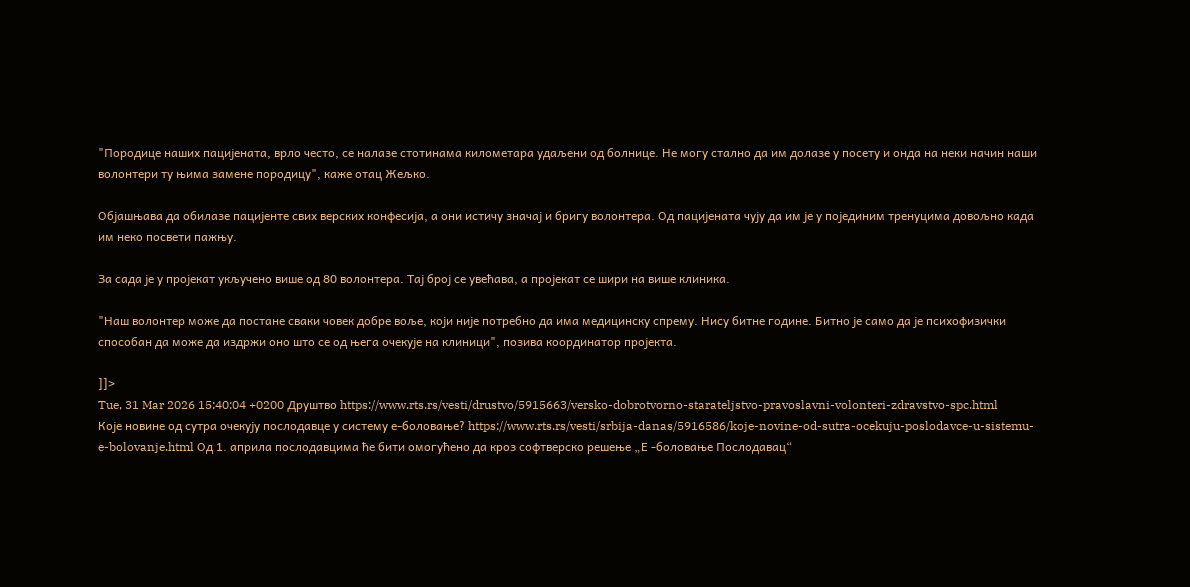"Породице наших пацијената, врло често, се налазе стотинама километара удаљени од болнице. Не могу стално да им долазе у посету и онда на неки начин наши волонтери ту њима замене породицу", каже отац Жељко.

Објашњава да обилазе пацијенте свих верских конфесија, а они истичу значaј и бригу волонтера. Од пацијената чују да им је у појединим тренуцима довољно када им неко посвети пажњу.

За сада је у пројекат укључено више од 80 волонтера. Тај број се увећава, а пројекат се шири на више клиника.

"Наш волонтер може да постане сваки човек добре воље, који није потребно да има медицинску спрему. Нису битне године. Битно је само да је психофизички способан да може да издржи оно што се од њега очекује на клиници", позива координатор пројекта.

]]>
Tue, 31 Mar 2026 15:40:04 +0200 Друштво https://www.rts.rs/vesti/drustvo/5915663/versko-dobrotvorno-starateljstvo-pravoslavni-volonteri-zdravstvo-spc.html
Које новине од сутра очекују послодавце у систему е-боловање? https://www.rts.rs/vesti/srbija-danas/5916586/koje-novine-od-sutra-ocekuju-poslodavce-u-sistemu-e-bolovanje.html Од 1. априла послодавцима ће бити омогућено да кроз софтверско решење „Е -боловање Послодавац“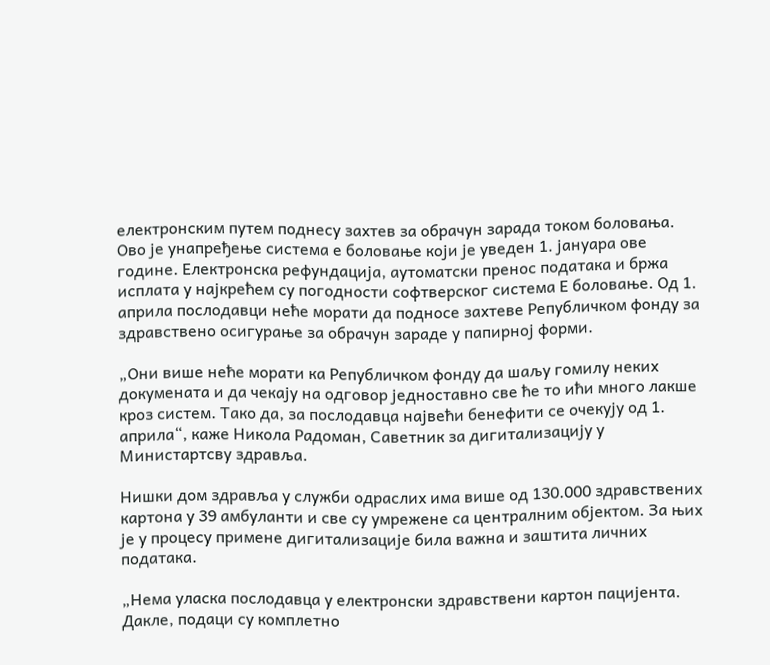електронским путем поднесу захтев за обрачун зарада током боловања. Ово је унапређење система е боловање који је уведен 1. јануара ове године. Електронска рефундација, аутоматски пренос података и бржа исплата у најкрећем су погодности софтверског система Е боловање. Од 1. априла послодавци неће морати да подносе захтеве Републичком фонду за здравствено осигурање за обрачун зараде у папирној форми.

„Они више неће морати ка Републичком фонду да шаљу гомилу неких докумената и да чекају на одговор једноставно све ће то ићи много лакше кроз систем. Тако да, за послодавца највећи бенефити се очекују од 1. априла“, каже Никола Радоман, Саветник за дигитализацију у Министартсву здравља.

Нишки дом здравља у служби одраслих има више од 130.000 здравствених картона у 39 амбуланти и све су умрежене са централним објектом. За њих је у процесу примене дигитализације била важна и заштита личних података.

„Нема уласка послодавца у електронски здравствени картон пацијента. Дакле, подаци су комплетно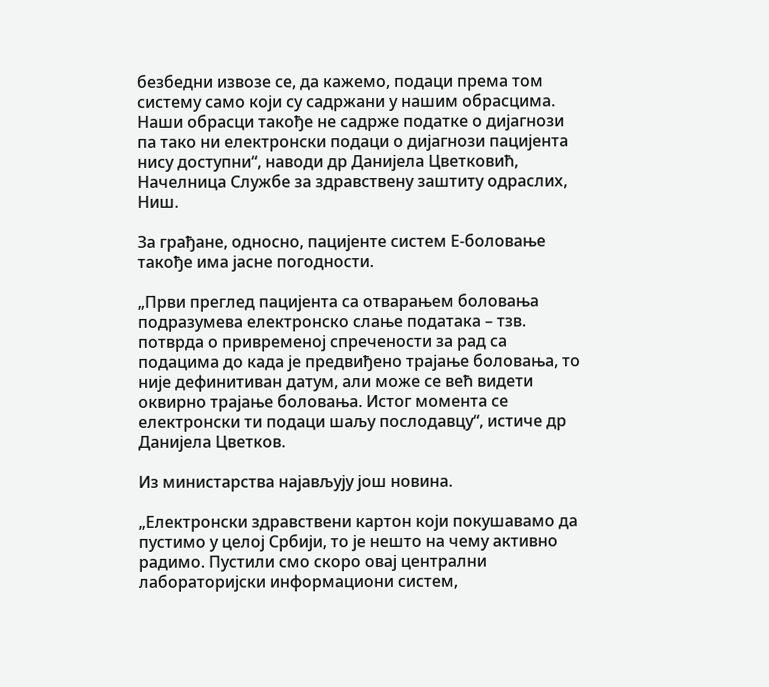безбедни извозе се, да кажемо, подаци према том систему само који су садржани у нашим обрасцима. Наши обрасци такође не садрже податке о дијагнози па тако ни електронски подаци о дијагнози пацијента нису доступни“, наводи др Данијела Цветковић, Начелница Службе за здравствену заштиту одраслих, Ниш.

За грађане, односно, пацијенте систем Е-боловање такође има јасне погодности.

„Први преглед пацијента са отварањем боловања подразумева електронско слање података – тзв. потврда о привременој спречености за рад са подацима до када је предвиђено трајање боловања, то није дефинитиван датум, али може се већ видети оквирно трајање боловања. Истог момента се електронски ти подаци шаљу послодавцу“, истиче др Данијела Цветков.

Из министарства најављују још новина.

„Електронски здравствени картон који покушавамо да пустимо у целој Србији, то је нешто на чему активно радимо. Пустили смо скоро овај централни лабораторијски информациони систем,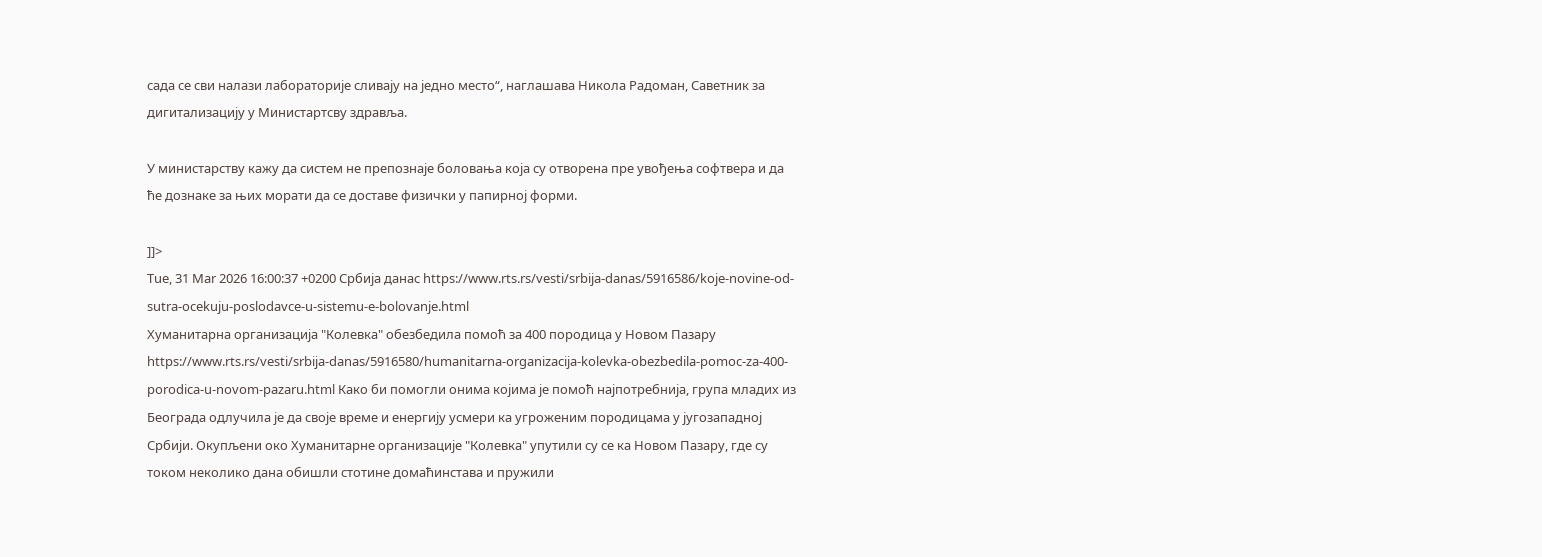сада се сви налази лабораторије сливају на једно место“, наглашава Никола Радоман, Саветник за дигитализацију у Министартсву здравља.

У министарству кажу да систем не препознаје боловања која су отворена пре увођења софтвера и да ће дознаке за њих морати да се доставе физички у папирној форми.

]]>
Tue, 31 Mar 2026 16:00:37 +0200 Србија данас https://www.rts.rs/vesti/srbija-danas/5916586/koje-novine-od-sutra-ocekuju-poslodavce-u-sistemu-e-bolovanje.html
Хуманитарна организација "Колевка" обезбедила помоћ за 400 породица у Новом Пазару https://www.rts.rs/vesti/srbija-danas/5916580/humanitarna-organizacija-kolevka-obezbedila-pomoc-za-400-porodica-u-novom-pazaru.html Како би помогли онима којима је помоћ најпотребнија, група младих из Београда одлучила је да своје време и енергију усмери ка угроженим породицама у југозападној Србији. Окупљени око Хуманитарне организације "Колевка" упутили су се ка Новом Пазару, где су током неколико дана обишли стотине домаћинстава и пружили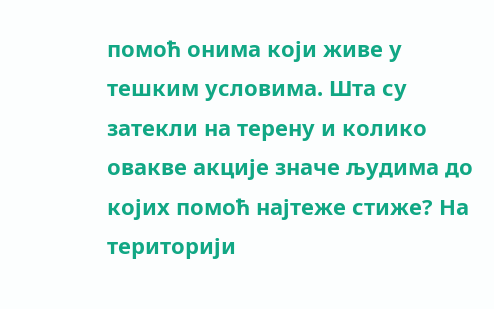помоћ онима који живе у тешким условима. Шта су затекли на терену и колико овакве акције значе људима до којих помоћ најтеже стиже? На територији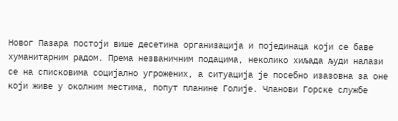Новог Пазара постоји више десетина организација и појединаца који се баве хуманитарним радом. Према незваничним подацима, неколико хиљада људи налази се на списковима социјално угрожених, а ситуација је посебно изазовна за оне који живе у околним местима, попут планине Голије. Чланови Горске службе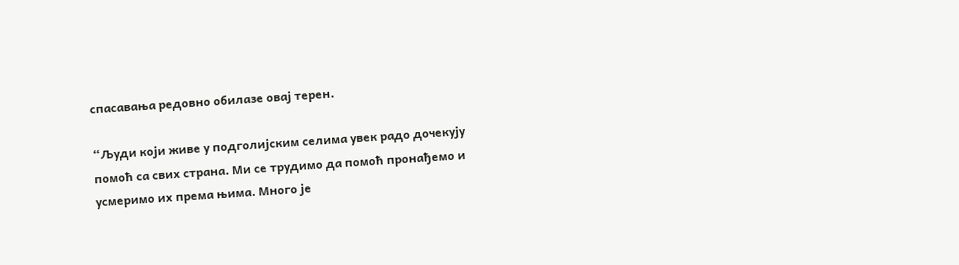спасавања редовно обилазе овај терен.

“Људи који живе у подголијским селима увек радо дочекују помоћ са свих страна. Ми се трудимо да помоћ пронађемо и усмеримо их према њима. Много је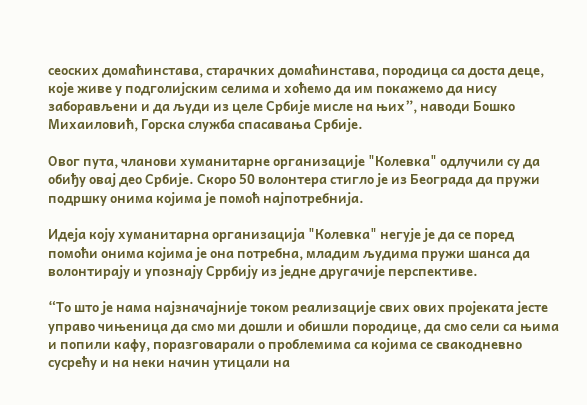сеоских домаћинстава, старачких домаћинстава, породица са доста деце, које живе у подголијским селима и хоћемо да им покажемо да нису заборављени и да људи из целе Србије мисле на њих”, наводи Бошко Михаиловић, Горска служба спасавања Србије.

Овог пута, чланови хуманитарне организације "Колевка" одлучили су да обиђу овај део Србије. Скоро 50 волонтера стигло је из Београда да пружи подршку онима којима је помоћ најпотребнија.

Идеја коју хуманитарна организација "Колевка" негује је да се поред помоћи онима којима је она потребна, младим људима пружи шанса да волонтирају и упознају Сррбију из једне другачије перспективе.

“То што је нама најзначајније током реализације свих ових пројеката јесте управо чињеница да смо ми дошли и обишли породице, да смо сели са њима и попили кафу, поразговарали о проблемима са којима се свакодневно сусрећу и на неки начин утицали на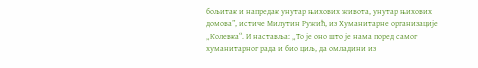бољитак и напредак унутар њихових живота, унутар њихових домова”, истиче Милутин Ружић, из Хуманитарне организације „Колевка“. И наставља: „То је оно што је нама поред самог хуманитарног рада и био циљ, да омладини из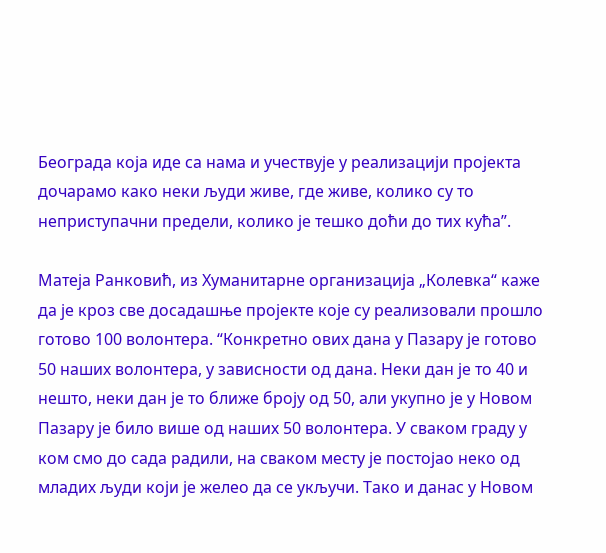Београда која иде са нама и учествује у реализацији пројекта дочарамо како неки људи живе, где живе, колико су то неприступачни предели, колико је тешко доћи до тих кућа”.

Матеја Ранковић, из Хуманитарне организација „Колевка“ каже да је кроз све досадашње пројекте које су реализовали прошло готово 100 волонтера. “Конкретно ових дана у Пазару је готово 50 наших волонтера, у зависности од дана. Неки дан је то 40 и нешто, неки дан је то ближе броју од 50, али укупно је у Новом Пазару је било више од наших 50 волонтера. У сваком граду у ком смо до сада радили, на сваком месту је постојао неко од младих људи који је желео да се укључи. Тако и данас у Новом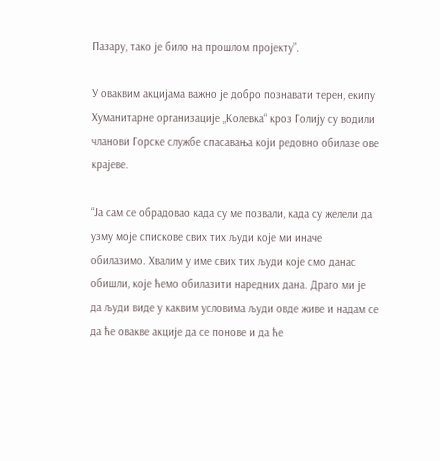Пазару, тако је било на прошлом пројекту”.

У оваквим акцијама важно је добро познавати терен, екипу Хуманитарне организације „Колевка“ кроз Голију су водили чланови Горске службе спасавања који редовно обилазе ове крајеве.

“Ја сам се обрадовао када су ме позвали, када су желели да узму моје спискове свих тих људи које ми иначе обилазимо. Хвалим у име свих тих људи које смо данас обишли, које ћемо обилазити наредних дана. Драго ми је да људи виде у каквим условима људи овде живе и надам се да ће овакве акције да се понове и да ће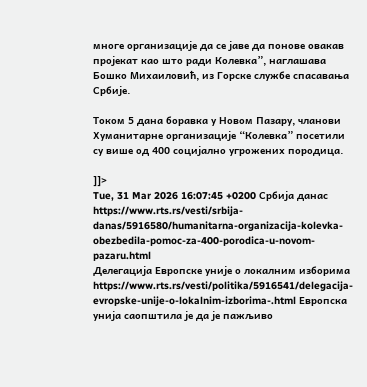многе организације да се јаве да понове овакав пројекат као што ради Колевка”, наглашава Бошко Михаиловић, из Горске службе спасавања Србије.

Током 5 дана боравка у Новом Пазару, чланови Хуманитарне организације “Колевка” посетили су више од 400 социјално угрожених породица.

]]>
Tue, 31 Mar 2026 16:07:45 +0200 Србија данас https://www.rts.rs/vesti/srbija-danas/5916580/humanitarna-organizacija-kolevka-obezbedila-pomoc-za-400-porodica-u-novom-pazaru.html
Делегација Европске уније о локалним изборима https://www.rts.rs/vesti/politika/5916541/delegacija-evropske-unije-o-lokalnim-izborima-.html Европска унија саопштила је да је пажљиво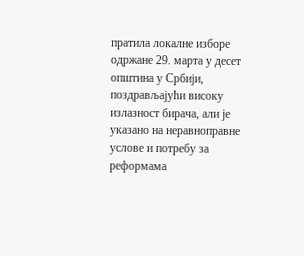пратила локалне изборе одржане 29. марта у десет општина у Србији, поздрављајући високу излазност бирача, али је указано на неравноправне услове и потребу за реформама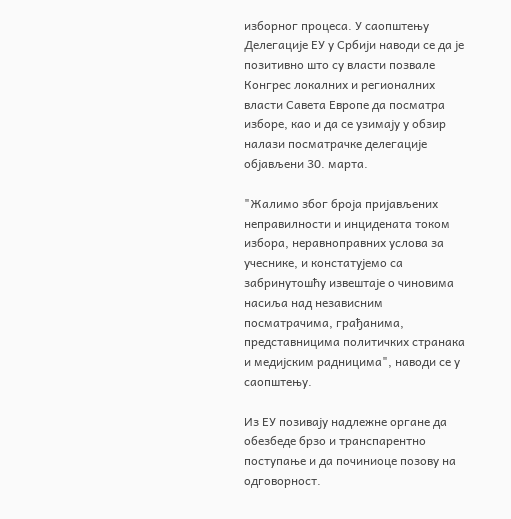изборног процеса. У саопштењу Делегације ЕУ у Србији наводи се да је позитивно што су власти позвале Конгрес локалних и регионалних власти Савета Европе да посматра изборе, као и да се узимају у обзир налази посматрачке делегације објављени 30. марта.

"Жалимо због броја пријављених неправилности и инцидената током избора, неравноправних услова за учеснике, и констатујемо са забринутошћу извештаје о чиновима насиља над независним посматрачима, грађанима, представницима политичких странака и медијским радницима", наводи се у саопштењу.

Из ЕУ позивају надлежне органе да обезбеде брзо и транспарентно поступање и да починиоце позову на одговорност.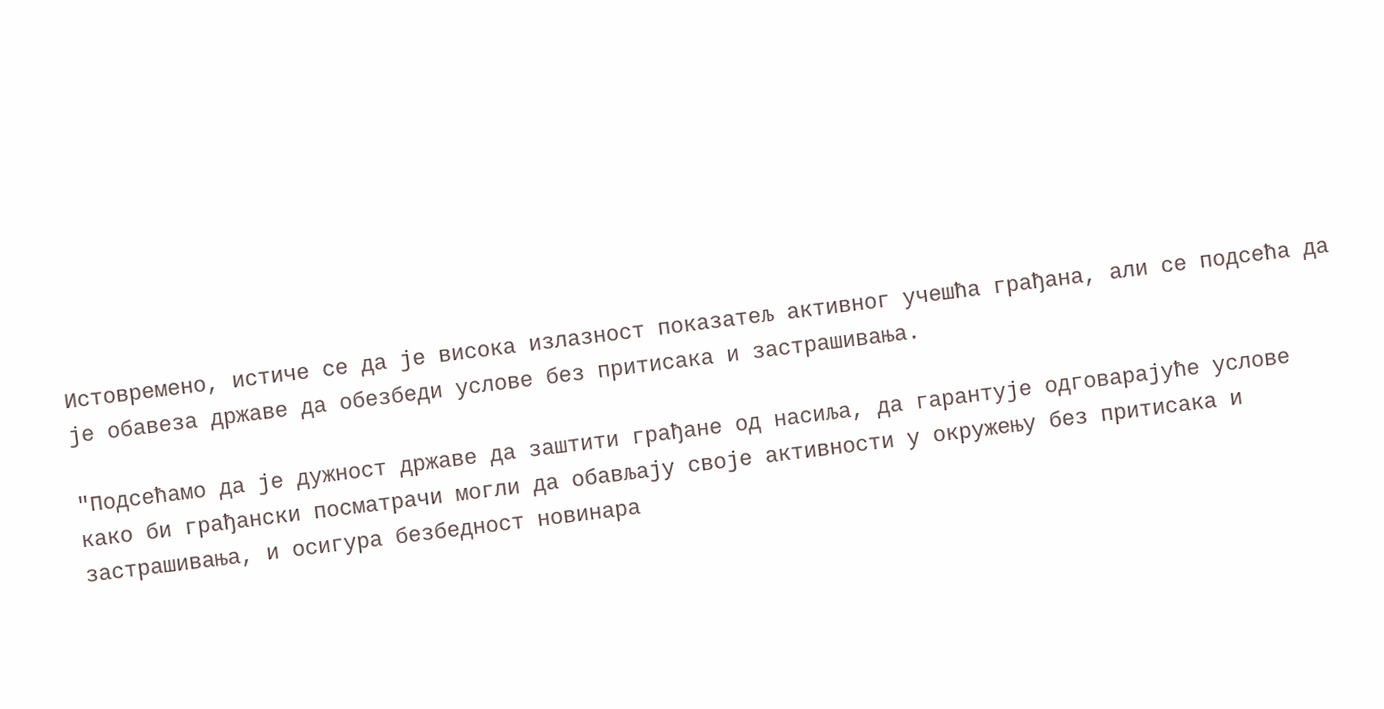Истовремено, истиче се да је висока излазност показатељ активног учешћа грађана, али се подсећа да је обавеза државе да обезбеди услове без притисака и застрашивања.

"Подсећамо да је дужност државе да заштити грађане од насиља, да гарантује одговарајуће услове како би грађански посматрачи могли да обављају своје активности у окружењу без притисака и застрашивања, и осигура безбедност новинара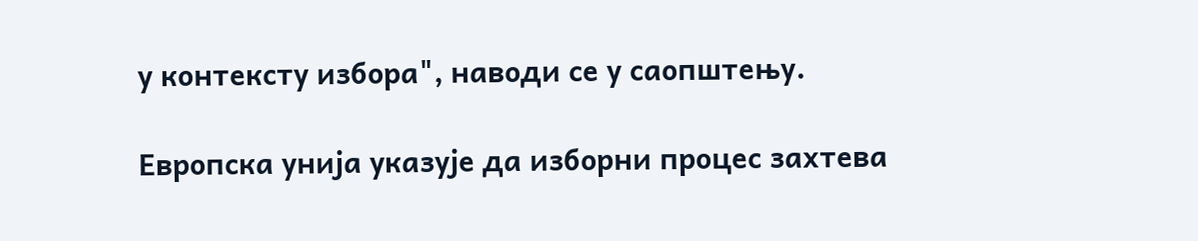у контексту избора", наводи се у саопштењу.

Европска унија указује да изборни процес захтева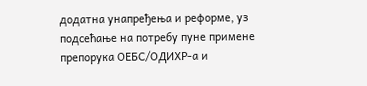додатна унапређења и реформе, уз подсећање на потребу пуне примене препорука ОЕБС/ОДИХР-а и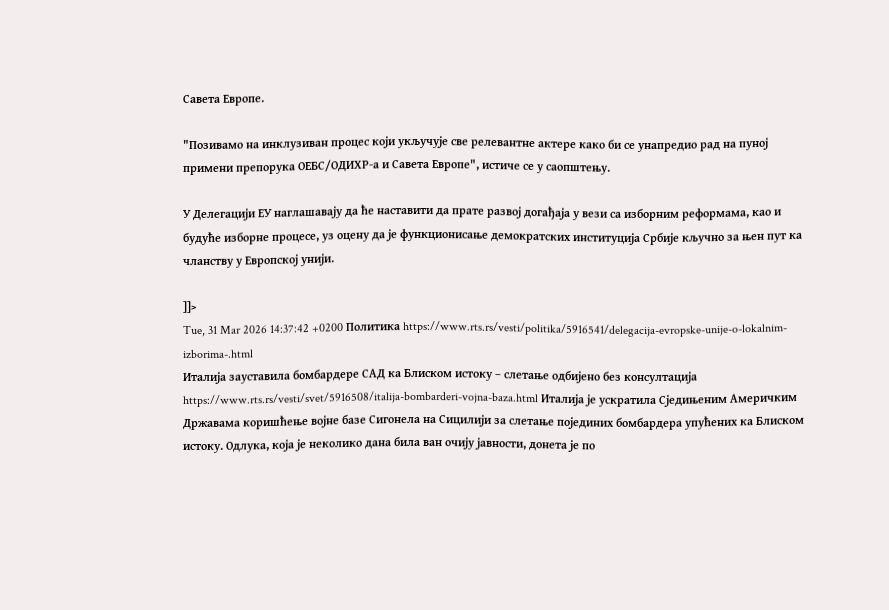Савета Европе.

"Позивамо на инклузиван процес који укључује све релевантне актере како би се унапредио рад на пуној примени препорука ОЕБС/ОДИХР-а и Савета Европе", истиче се у саопштењу.

У Делегацији ЕУ наглашавају да ће наставити да прате развој догађаја у вези са изборним реформама, као и будуће изборне процесе, уз оцену да је функционисање демократских институција Србије кључно за њен пут ка чланству у Европској унији.

]]>
Tue, 31 Mar 2026 14:37:42 +0200 Политика https://www.rts.rs/vesti/politika/5916541/delegacija-evropske-unije-o-lokalnim-izborima-.html
Италија зауставила бомбардере САД ка Блиском истоку – слетање одбијено без консултација https://www.rts.rs/vesti/svet/5916508/italija-bombarderi-vojna-baza.html Италија је ускратила Сједињеним Америчким Државама коришћење војне базе Сигонела на Сицилији за слетање појединих бомбардера упућених ка Блиском истоку. Одлука, која је неколико дана била ван очију јавности, донета је по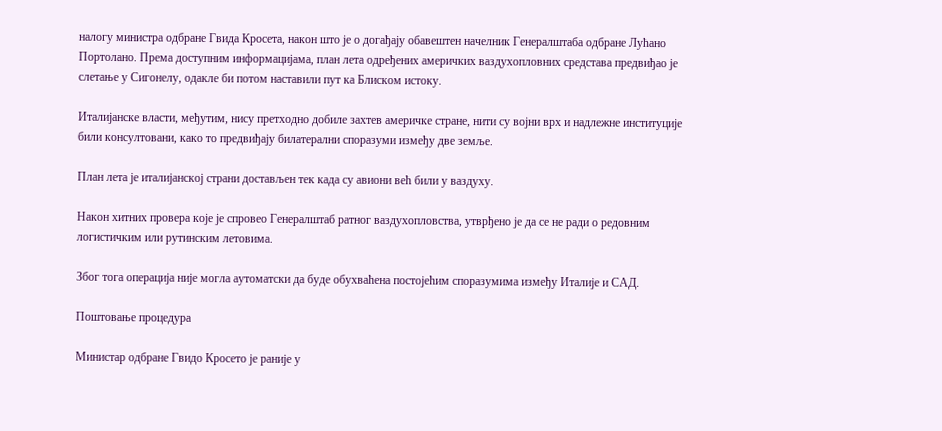налогу министра одбране Гвида Кросета, након што је о догађају обавештен начелник Генералштаба одбране Лућано Портолано. Према доступним информацијама, план лета одређених америчких ваздухопловних средстава предвиђао је слетање у Сигонелу, одакле би потом наставили пут ка Блиском истоку.

Италијанске власти, међутим, нису претходно добиле захтев америчке стране, нити су војни врх и надлежне институције били консултовани, како то предвиђају билатерални споразуми између две земље.

План лета је италијанској страни достављен тек када су авиони већ били у ваздуху.

Након хитних провера које је спровео Генералштаб ратног ваздухопловства, утврђено је да се не ради о редовним логистичким или рутинским летовима.

Због тога операција није могла аутоматски да буде обухваћена постојећим споразумима између Италије и САД.

Поштовање процедура

Министар одбране Гвидо Кросето је раније у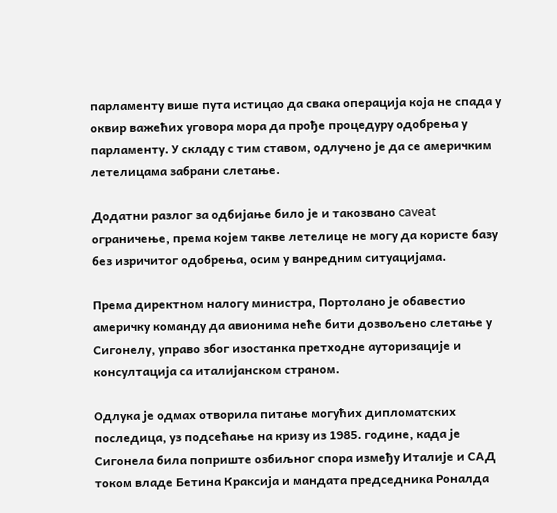парламенту више пута истицао да свака операција која не спада у оквир важећих уговора мора да прође процедуру одобрења у парламенту. У складу с тим ставом, одлучено је да се америчким летелицама забрани слетање.

Додатни разлог за одбијање било је и такозвано caveat ограничење, према којем такве летелице не могу да користе базу без изричитог одобрења, осим у ванредним ситуацијама.

Према директном налогу министра, Портолано је обавестио америчку команду да авионима неће бити дозвољено слетање у Сигонелу, управо због изостанка претходне ауторизације и консултација са италијанском страном.

Одлука је одмах отворила питање могућих дипломатских последица, уз подсећање на кризу из 1985. године, када је Сигонела била поприште озбиљног спора између Италије и САД током владе Бетина Краксија и мандата председника Роналда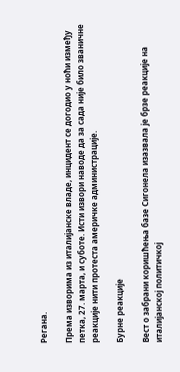Регана.

Према изворима из италијанске владе, инцидент се догодио у ноћи између петка, 27. марта, и суботе. Исти извори наводе да за сада није било званичне реакције нити протеста америчке администрације.

Бурне реакције

Вест о забрани коришћења базе Сигонела изазвала је брзе реакције на италијанској политичкој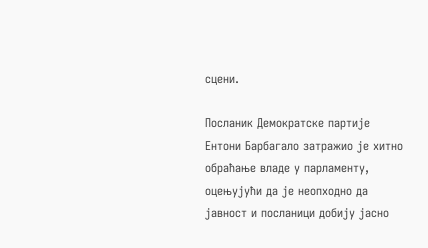сцени.

Посланик Демократске партије Ентони Барбагало затражио је хитно обраћање владе у парламенту, оцењујући да је неопходно да јавност и посланици добију јасно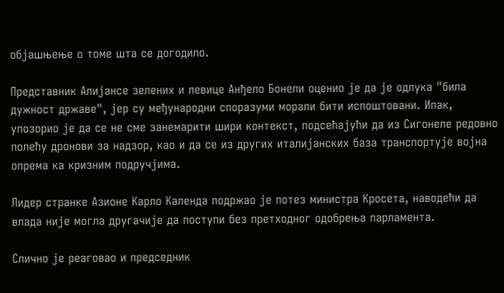објашњење о томе шта се догодило.

Представник Алијансе зелених и левице Анђело Бонели оценио је да је одлука "била дужност државе", јер су међународни споразуми морали бити испоштовани. Ипак, упозорио је да се не сме занемарити шири контекст, подсећајући да из Сигонеле редовно полећу дронови за надзор, као и да се из других италијанских база транспортује војна опрема ка кризним подручјима.

Лидер странке Азионе Карло Календа подржао је потез министра Кросета, наводећи да влада није могла другачије да поступи без претходног одобрења парламента.

Слично је реаговао и председник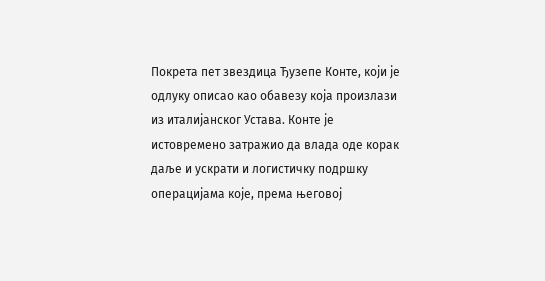Покрета пет звездица Ђузепе Конте, који је одлуку описао као обавезу која произлази из италијанског Устава. Конте је истовремено затражио да влада оде корак даље и ускрати и логистичку подршку операцијама које, према његовој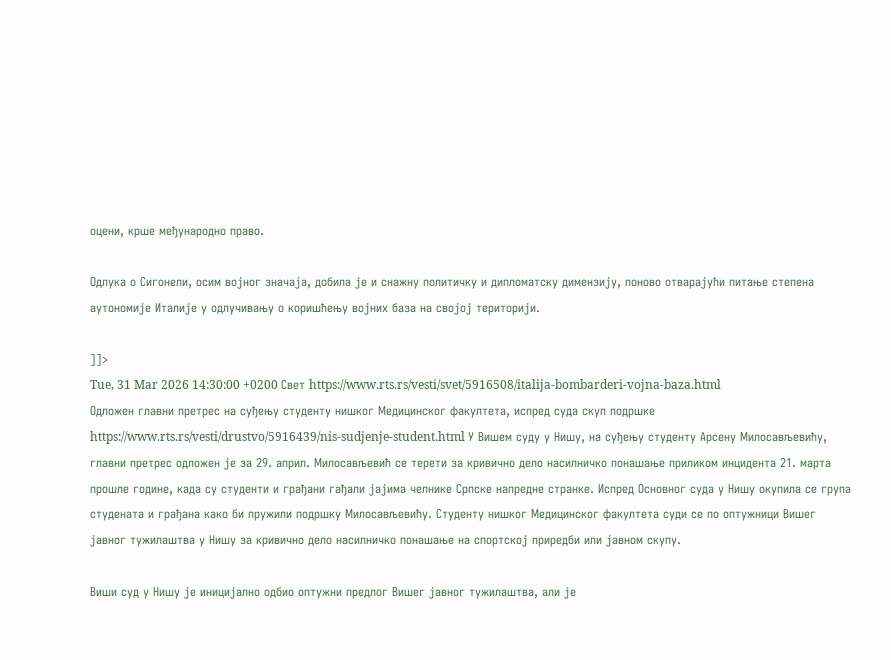оцени, крше међународно право.

Одлука о Сигонели, осим војног значаја, добила је и снажну политичку и дипломатску димензију, поново отварајући питање степена аутономије Италије у одлучивању о коришћењу војних база на својој територији.

]]>
Tue, 31 Mar 2026 14:30:00 +0200 Свет https://www.rts.rs/vesti/svet/5916508/italija-bombarderi-vojna-baza.html
Одложен главни претрес на суђењу студенту нишког Медицинског факултета, испред суда скуп подршке https://www.rts.rs/vesti/drustvo/5916439/nis-sudjenje-student.html У Вишем суду у Нишу, на суђењу студенту Арсену Милосављевићу, главни претрес одложен је за 29. април. Милосављевић се терети за кривично дело насилничко понашање приликом инцидента 21. марта прошле године, када су студенти и грађани гађали јајима челнике Српске напредне странке. Испред Основног суда у Нишу окупила се група студената и грађана како би пружили подршку Милосављевићу. Студенту нишког Медицинског факултета суди се по оптужници Вишег јавног тужилаштва у Нишу за кривично дело насилничко понашање на спортској приредби или јавном скупу.

Виши суд у Нишу је иницијално одбио оптужни предлог Вишег јавног тужилаштва, али је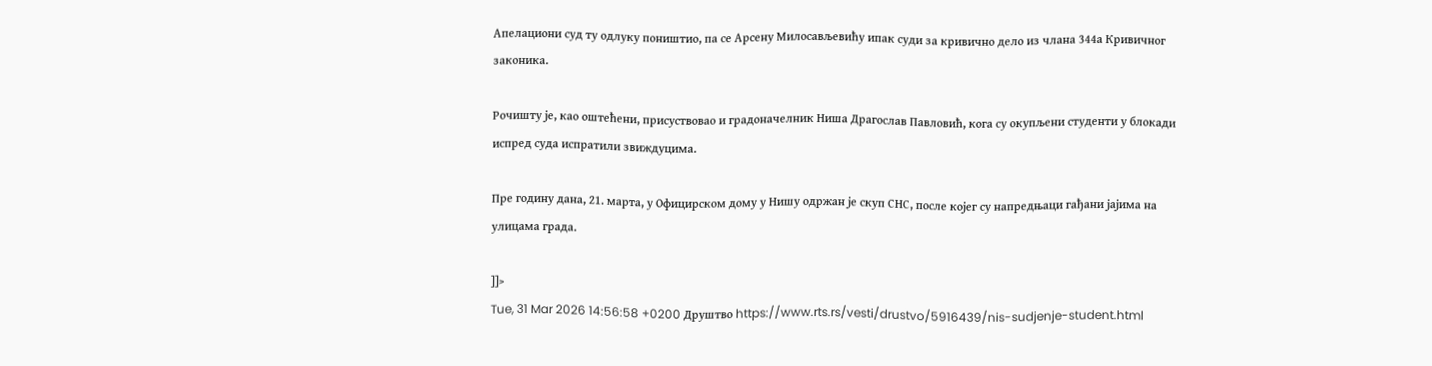Апелациони суд ту одлуку поништио, па се Арсену Милосављевићу ипак суди за кривично дело из члана 344а Кривичног законика.

Рочишту је, као оштећени, присуствовао и градоначелник Ниша Драгослав Павловић, кога су окупљени студенти у блокади испред суда испратили звиждуцима.

Пре годину дана, 21. марта, у Официрском дому у Нишу одржан је скуп СНС, после којег су напредњаци гађани јајима на улицама града.

]]>
Tue, 31 Mar 2026 14:56:58 +0200 Друштво https://www.rts.rs/vesti/drustvo/5916439/nis-sudjenje-student.html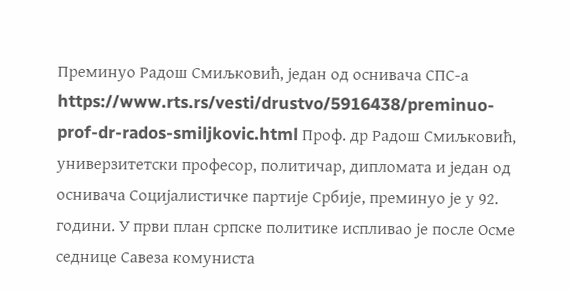Преминуо Радош Смиљковић, један од оснивача СПС-а https://www.rts.rs/vesti/drustvo/5916438/preminuo-prof-dr-rados-smiljkovic.html Проф. др Радош Смиљковић, универзитетски професор, политичар, дипломата и један од оснивача Социјалистичке партије Србије, преминуо је у 92. години. У први план српске политике испливао је после Осме седнице Савеза комуниста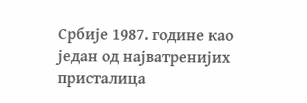Србије 1987. године као један од најватренијих присталица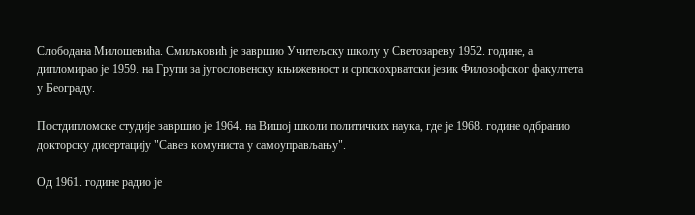Слободана Милошевића. Смиљковић је завршио Учитељску школу у Светозареву 1952. године, а дипломирао је 1959. на Групи за југословенску књижевност и српскохрватски језик Филозофског факултета у Београду.

Постдипломске студије завршио је 1964. на Вишој школи политичких наука, где је 1968. године одбранио докторску дисертацију "Савез комуниста у самоуправљању".

Од 1961. године радио је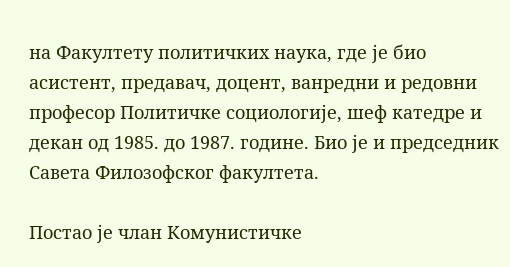на Факултету политичких наука, где је био асистент, предавач, доцент, ванредни и редовни професор Политичке социологије, шеф катедре и декан од 1985. до 1987. године. Био је и председник Савета Филозофског факултета.

Постао је члан Комунистичке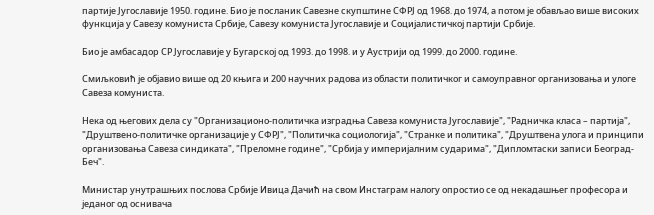партије Југославије 1950. године. Био је посланик Савезне скупштине СФРЈ од 1968. до 1974, а потом је обављао више високих функција у Савезу комуниста Србије, Савезу комуниста Југославије и Социјалистичкој партији Србије.

Био је амбасадор СР Југославије у Бугарској од 1993. до 1998. и у Аустрији од 1999. до 2000. године.

Смиљковић је објавио више од 20 књига и 200 научних радова из области политичког и самоуправног организовања и улоге Савеза комуниста.

Нека од његових дела су "Организационо-политичка изградња Савеза комуниста Југославије", "Радничка класа – партија", "Друштвено-политичке организације у СФРЈ", "Политичка социологија", "Странке и политика", "Друштвена улога и принципи организовања Савеза синдиката", "Преломне године", "Србија у империјалним сударима", "Дипломтаски записи Београд-Беч".

Министар унутрашњих послова Србије Ивица Дачић на свом Инстаграм налогу опростио се од некадашњег професора и једаног од оснивача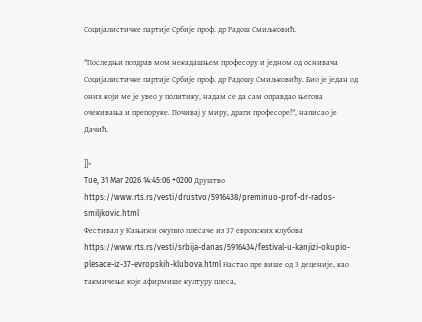Социјалистичке партије Србије проф. др Радош Смиљковић.

"Последњи поздрав мом некадашњем професору и једном од оснивача Социјалистичке партије Србије проф. др Радошу Смиљковићу. Био је један од оних који ме је увео у политику, надам се да сам оправдао његова очекивања и препоруке. Почивај у миру, драги професоре!", написао је Дачић.

]]>
Tue, 31 Mar 2026 14:45:06 +0200 Друштво https://www.rts.rs/vesti/drustvo/5916438/preminuo-prof-dr-rados-smiljkovic.html
Фестивал у Кањижи окупио плесаче из 37 европских клубова https://www.rts.rs/vesti/srbija-danas/5916434/festival-u-kanjizi-okupio-plesace-iz-37-evropskih-klubova.html Настао пре више од 3 деценије, као такмичење које афирмише културу плеса,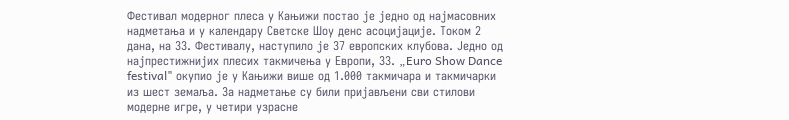Фестивал модерног плеса у Кањижи постао је једно од најмасовних надметања и у календару Светске Шоу денс асоцијације. Током 2 дана, на 33. Фестивалу, наступило је 37 европских клубова. Једно од најпрестижнијих плесих такмичења у Европи, 33. „Euro Show Dance festival" окупио је у Кањижи више од 1.000 такмичара и такмичарки из шест земаља. За надметање су били пријављени сви стилови модерне игре, у четири узрасне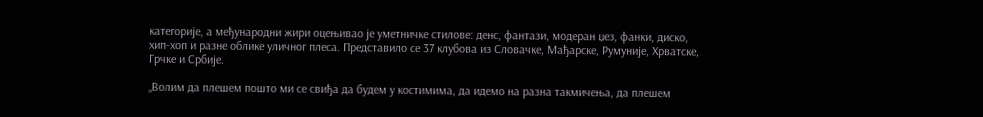категорије, а међународни жири оцењивао је уметничке стилове: денс, фантази, модеран џез, фанки, диско, хип-хоп и разне облике уличног плеса. Представило се 37 клубова из Словачке, Мађарске, Румуније, Хрватске, Грчке и Србије.

„Волим да плешем пошто ми се свиђа да будем у костимима, да идемо на разна такмичења, да плешем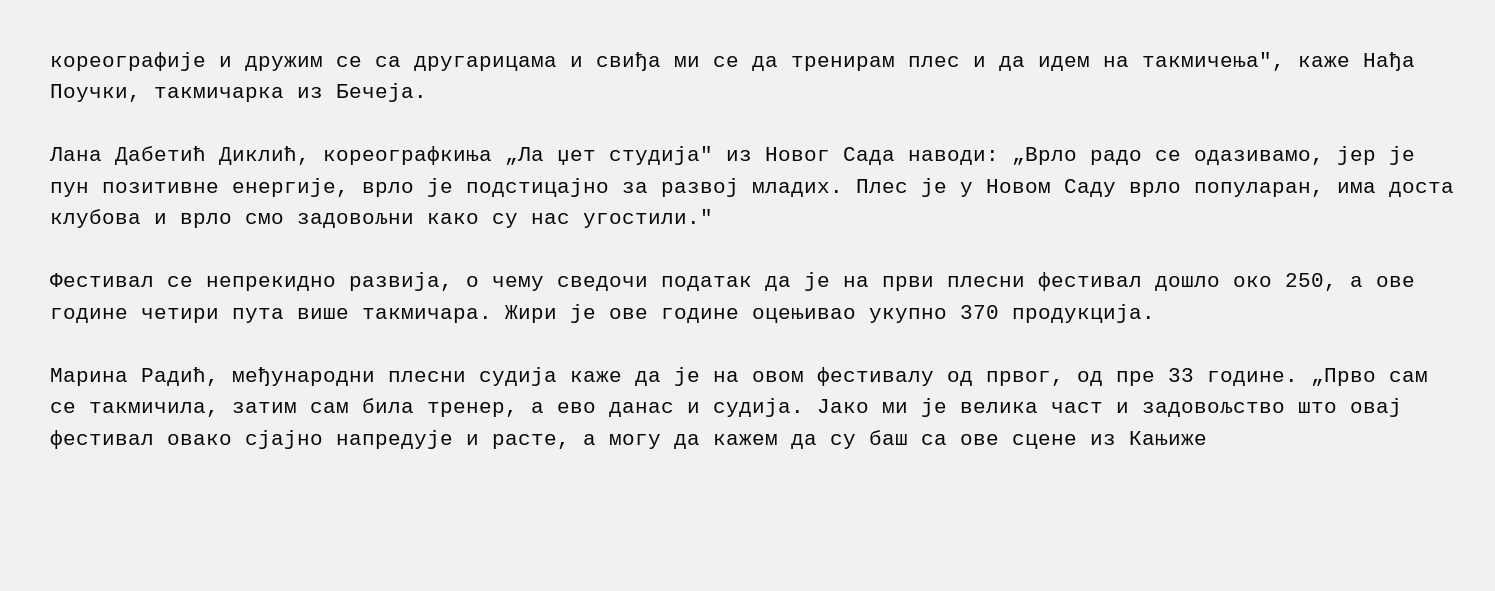кореографије и дружим се са другарицама и свиђа ми се да тренирам плес и да идем на такмичења", каже Нађа Поучки, такмичарка из Бечеја.

Лана Дабетић Диклић, кореографкиња „Ла џет студија" из Новог Сада наводи: „Врло радо се одазивамо, јер је пун позитивне енергије, врло је подстицајно за развој младих. Плес је у Новом Саду врло популаран, има доста клубова и врло смо задовољни како су нас угостили."

Фестивал се непрекидно развија, о чему сведочи податак да је на први плесни фестивал дошло око 250, а ове године четири пута више такмичара. Жири је ове године оцењивао укупно 370 продукција.

Марина Радић, међународни плесни судија каже да је на овом фестивалу од првог, од пре 33 године. „Прво сам се такмичила, затим сам била тренер, а ево данас и судија. Јако ми је велика част и задовољство што овај фестивал овако сјајно напредује и расте, а могу да кажем да су баш са ове сцене из Кањиже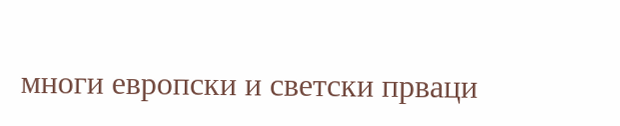многи европски и светски прваци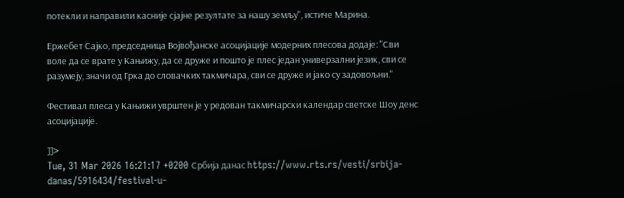потекли и направили касније сјајне резултате за нашу земљу", истиче Марина.

Ержебет Сајко, председница Војвођанске асоцијације модерних плесова додаје: "Сви воле да се врате у Кањижу, да се друже и пошто је плес један универзални језик, сви се разумеју, значи од Грка до словачких такмичара, сви се друже и јако су задовољни."

Фестивал плеса у Кањижи уврштен је у редован такмичарски календар светске Шоу денс асоцијације.

]]>
Tue, 31 Mar 2026 16:21:17 +0200 Србија данас https://www.rts.rs/vesti/srbija-danas/5916434/festival-u-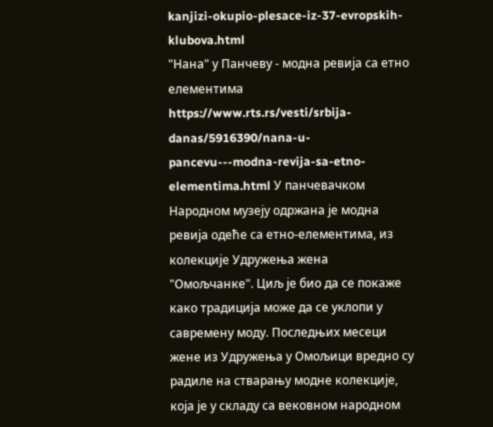kanjizi-okupio-plesace-iz-37-evropskih-klubova.html
"Нана" у Панчеву - модна ревија са етно елементима https://www.rts.rs/vesti/srbija-danas/5916390/nana-u-pancevu---modna-revija-sa-etno-elementima.html У панчевачком Народном музеју одржана је модна ревија одеће са етно-елементима, из колекције Удружења жена "Омољчанке". Циљ је био да се покаже како традиција може да се уклопи у савремену моду. Последњих месеци жене из Удружења у Омољици вредно су радиле на стварању модне колекције, која је у складу са вековном народном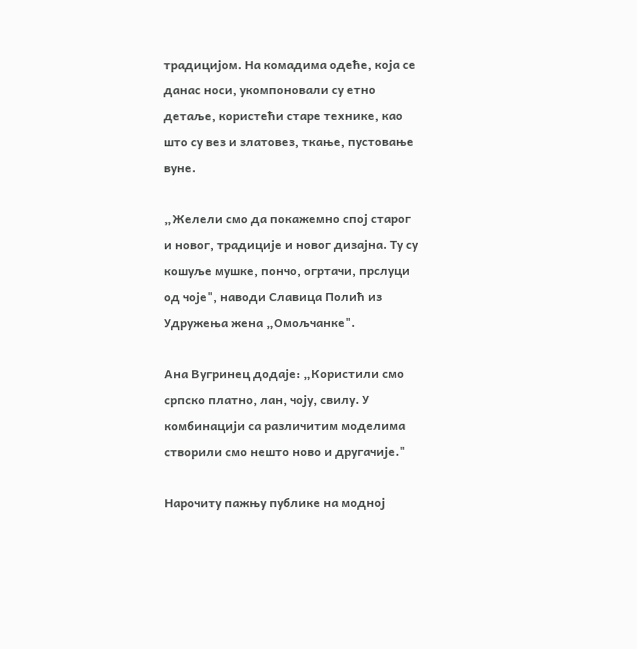традицијом. На комадима одеће, која се данас носи, укомпоновали су етно детаље, користећи старе технике, као што су вез и златовез, ткање, пустовање вуне.

„Желели смо да покажемно спој старог и новог, традиције и новог дизајна. Ту су кошуље мушке, пончо, огртачи, прслуци од чоје", наводи Славица Полић из Удружења жена „Омољчанке".

Ана Вугринец додаје: „Користили смо српско платно, лан, чоју, свилу. У комбинацији са различитим моделима створили смо нешто ново и другачије."

Нарочиту пажњу публике на модној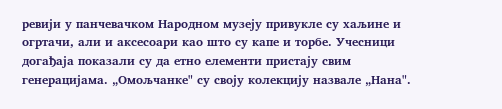ревији у панчевачком Народном музеју привукле су хаљине и огртачи, али и аксесоари као што су капе и торбе. Учесници догађаја показали су да етно елементи пристају свим генерацијама. „Омољчанке" су своју колекцију назвале „Нана".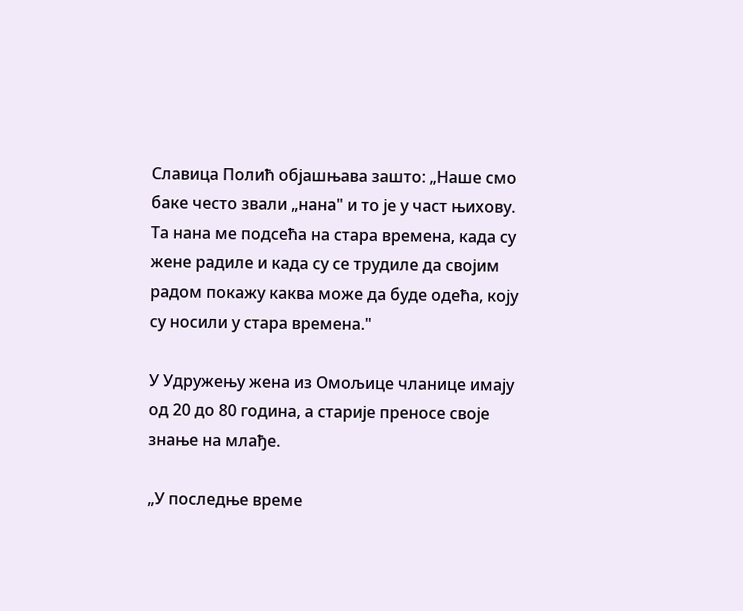Славица Полић објашњава зашто: „Наше смо баке често звали „нана" и то је у част њихову. Та нана ме подсећа на стара времена, када су жене радиле и када су се трудиле да својим радом покажу каква може да буде одећа, коју су носили у стара времена."

У Удружењу жена из Омољице чланице имају од 20 до 80 година, а старије преносе своје знање на млађе.

„У последње време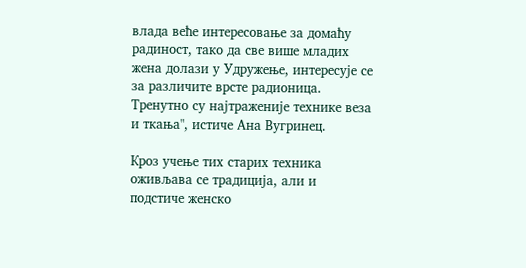влада веће интересовање за домаћу радиност, тако да све више младих жена долази у Удружење, интересује се за различите врсте радионица. Тренутно су најтраженије технике веза и ткања", истиче Ана Вугринец.

Кроз учење тих старих техника оживљава се традиција, али и подстиче женско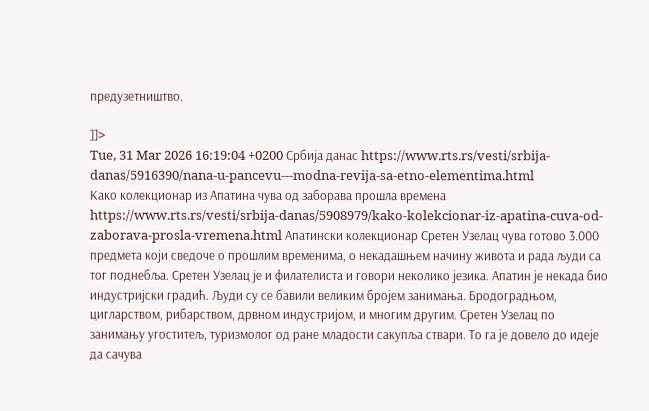предузетништво.

]]>
Tue, 31 Mar 2026 16:19:04 +0200 Србија данас https://www.rts.rs/vesti/srbija-danas/5916390/nana-u-pancevu---modna-revija-sa-etno-elementima.html
Како колекционар из Апатина чува од заборава прошла времена https://www.rts.rs/vesti/srbija-danas/5908979/kako-kolekcionar-iz-apatina-cuva-od-zaborava-prosla-vremena.html Апатински колекционар Сретен Узелац чува готово 3.000 предмета који сведоче о прошлим временима, о некадашњем начину живота и рада људи са тог поднебља. Сретен Узелац је и филателиста и говори неколико језика. Апатин је некада био индустријски градић. Људи су се бавили великим бројем занимања. Бродоградњом, цигларством, рибарством, дрвном индустријом, и многим другим. Сретен Узелац по занимању угоститељ, туризмолог од ране младости сакупља ствари. То га је довело до идеје да сачува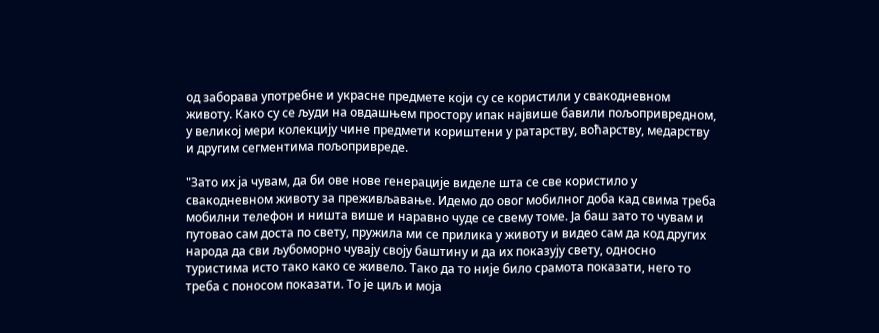од заборава употребне и украсне предмете који су се користили у свакодневном животу. Како су се људи на овдашњем простору ипак највише бавили пољопривредном, у великој мери колекцију чине предмети кориштени у ратарству, воћарству, медарству и другим сегментима пољопривреде.

"Зато их ја чувам, да би ове нове генерације виделе шта се све користило у свакодневном животу за преживљавање. Идемо до овог мобилног доба кад свима треба мобилни телефон и ништа више и наравно чуде се свему томе. Ја баш зато то чувам и путовао сам доста по свету, пружила ми се прилика у животу и видео сам да код других народа да сви љубоморно чувају своју баштину и да их показују свету, односно туристима исто тако како се живело. Тако да то није било срамота показати, него то треба с поносом показати. То је циљ и моја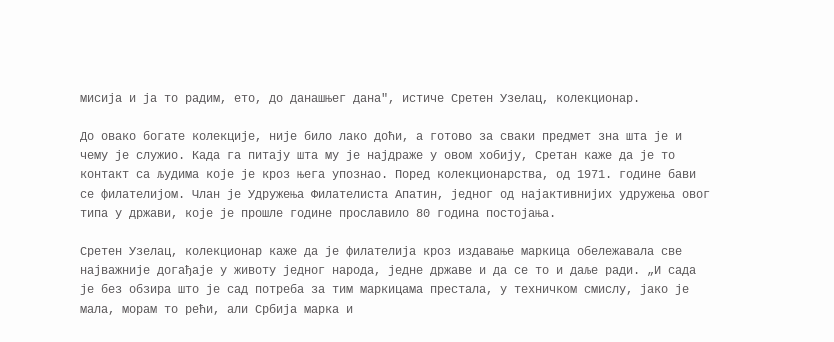мисија и ја то радим, ето, до данашњег дана", истиче Сретен Узелац, колекционар.

До овако богате колекције, није било лако доћи, а готово за сваки предмет зна шта је и чему је служио. Када га питају шта му је најдраже у овом хобију, Сретан каже да је то контакт са људима које је кроз њега упознао. Поред колекционарства, од 1971. године бави се филателијом. Члан је Удружења Филателиста Апатин, једног од најактивнијих удружења овог типа у држави, које је прошле године прославило 80 година постојања.

Сретен Узелац, колекционар каже да је филателија кроз издавање маркица обележавала све најважније догађаје у животу једног народа, једне државе и да се то и даље ради. „И сада је без обзира што је сад потреба за тим маркицама престала, у техничком смислу, јако је мала, морам то рећи, али Србија марка и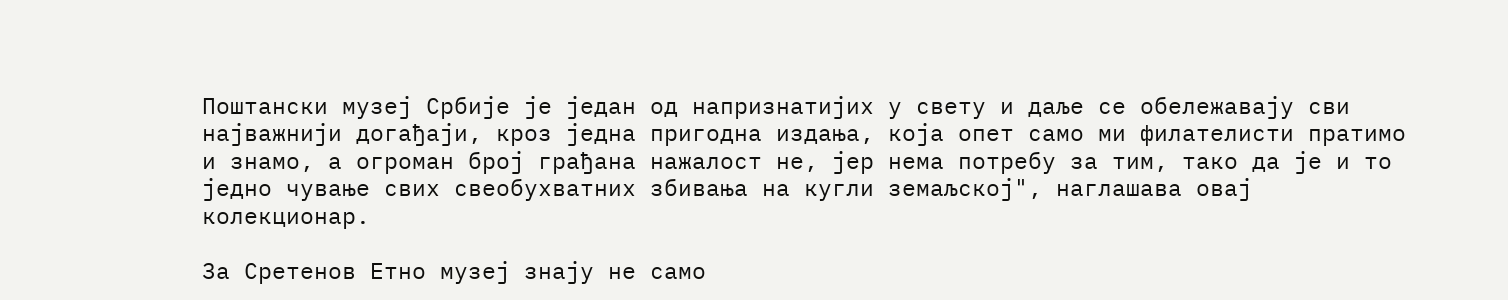Поштански музеј Србије је један од напризнатијих у свету и даље се обележавају сви најважнији догађаји, кроз једна пригодна издања, која опет само ми филателисти пратимо и знамо, а огроман број грађана нажалост не, јер нема потребу за тим, тако да је и то једно чување свих свеобухватних збивања на кугли земаљској", наглашава овај колекционар.

За Сретенов Етно музеј знају не само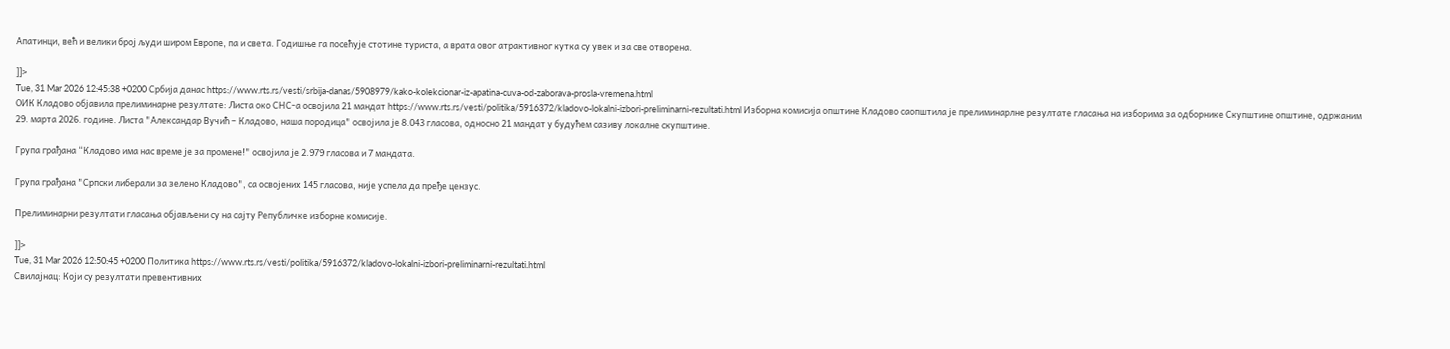Апатинци, већ и велики број људи широм Европе, па и света. Годишње га посећује стотине туриста, а врата овог атрактивног кутка су увек и за све отворена.

]]>
Tue, 31 Mar 2026 12:45:38 +0200 Србија данас https://www.rts.rs/vesti/srbija-danas/5908979/kako-kolekcionar-iz-apatina-cuva-od-zaborava-prosla-vremena.html
ОИК Кладово објавила прелиминарне резултате: Листа око СНС-а освојила 21 мандат https://www.rts.rs/vesti/politika/5916372/kladovo-lokalni-izbori-preliminarni-rezultati.html Изборна комисија општине Кладово саопштила је прелиминарлне резултате гласања на изборима за одборнике Скупштине општине, одржаним 29. марта 2026. године. Листа "Александар Вучић – Кладово, наша породица" освојила је 8.043 гласова, односно 21 мандат у будућем сазиву локалне скупштине.

Група грађана “Кладово има нас време је за промене!" освојила је 2.979 гласова и 7 мандата.

Група грађана "Српски либерали за зелено Кладово", са освојених 145 гласова, није успела да пређе цензус.

Прелиминарни резултати гласања објављени су на сајту Републичке изборне комисије.

]]>
Tue, 31 Mar 2026 12:50:45 +0200 Политика https://www.rts.rs/vesti/politika/5916372/kladovo-lokalni-izbori-preliminarni-rezultati.html
Свилајнац: Који су резултати превентивних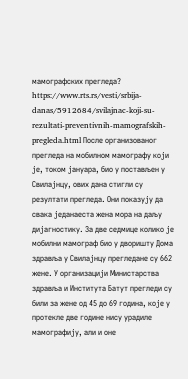мамографских прегледа? https://www.rts.rs/vesti/srbija-danas/5912684/svilajnac-koji-su-rezultati-preventivnih-mamografskih-pregleda.html После организованог прегледа на мобилном мамографу који је, током јануара, био у постављен у Свилајнцу, ових дана стигли су резултати прегледа. Они показују да свака једанаеста жена мора на даљу дијагностику. За две седмице колико је мобилни мамограф био у дворишту Дома здравља у Свилајнцу прегледане су 662 жене. У организацији Министарства здравља и Института Батут прегледи су били за жене од 45 до 69 година, које у протекле две године нису урадиле мамографију, али и оне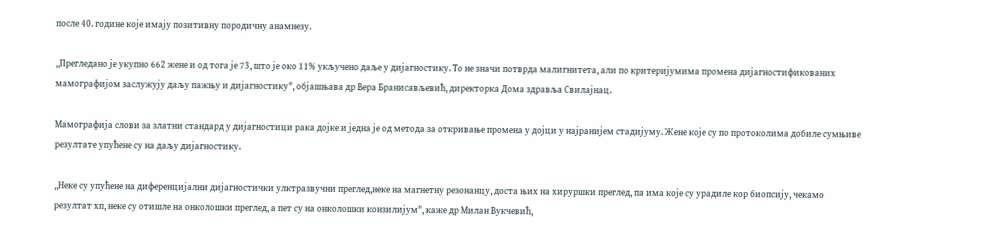после 40. године које имају позитивну породичну анамнезу.

„Прегледано је укупно 662 жене и од тога је 73, што је око 11% укључено даље у дијагностику. То не значи потврда малигнитета, али по критеријумима промена дијагностификованих мамографијом заслужују даљу пажњу и дијагностику", објашњава др Вера Бранисављевић, директорка Дома здравља Свилајнац.

Мамографија слови за златни стандард у дијагностици рака дојке и једна је од метода за откривање промена у дојци у најранијем стадијуму. Жене које су по протоколима добиле сумњиве резултате упућене су на даљу дијагностику.

„Неке су упућене на диференцијални дијагностички улктразвучни преглед,неке на магнетну резонанцу, доста њих на хируршки преглед, па има које су урадиле кор биопсију, чекамо резултат хп, неке су отишле на онколошки преглед, а пет су на онколошки конзилијум", каже др Милан Вукчевић,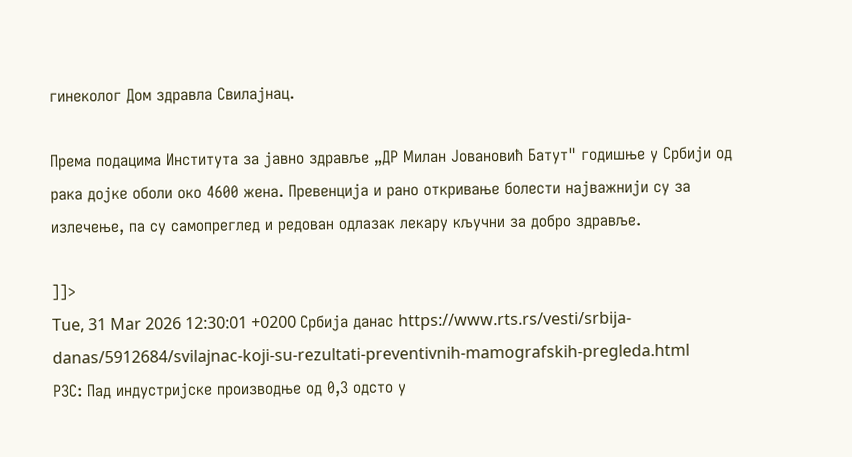гинеколог Дом здравла Свилајнац.

Према подацима Института за јавно здравље „ДР Милан Јовановић Батут" годишње у Србији од рака дојке оболи око 4600 жена. Превенција и рано откривање болести најважнији су за излечење, па су самопреглед и редован одлазак лекару кључни за добро здравље.

]]>
Tue, 31 Mar 2026 12:30:01 +0200 Србија данас https://www.rts.rs/vesti/srbija-danas/5912684/svilajnac-koji-su-rezultati-preventivnih-mamografskih-pregleda.html
РЗС: Пад индустријске производње од 0,3 одсто у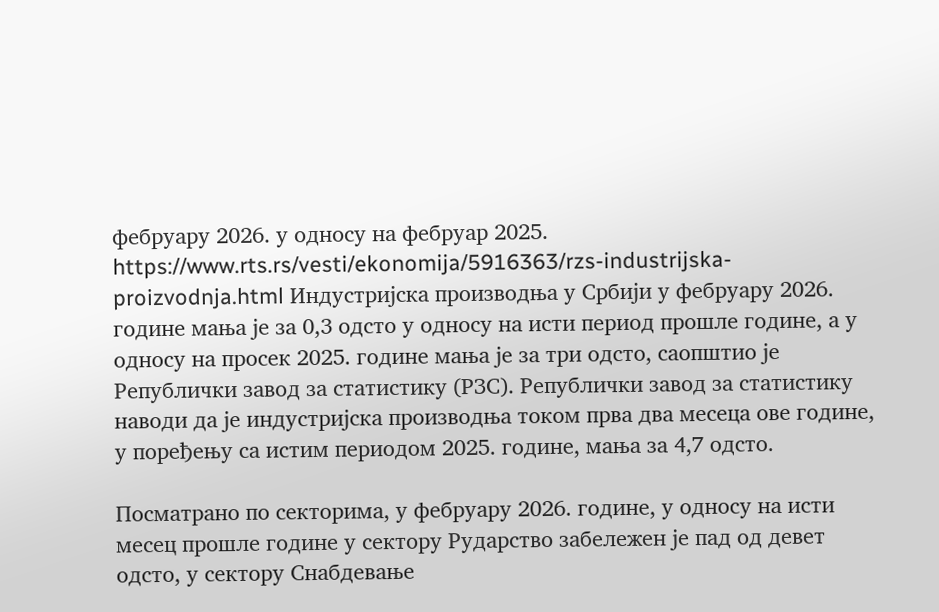фебруару 2026. у односу на фебруар 2025. https://www.rts.rs/vesti/ekonomija/5916363/rzs-industrijska-proizvodnja.html Индустријска производња у Србији у фебруару 2026. године мања је за 0,3 одсто у односу на исти период прошле године, а у односу на просек 2025. године мања је за три одсто, саопштио је Републички завод за статистику (РЗС). Републички завод за статистику наводи да је индустријска производња током прва два месеца ове године, у поређењу са истим периодом 2025. године, мања за 4,7 одсто.

Посматрано по секторима, у фебруару 2026. године, у односу на исти месец прошле године у сектору Рударство забележен је пад од девет одсто, у сектору Снабдевање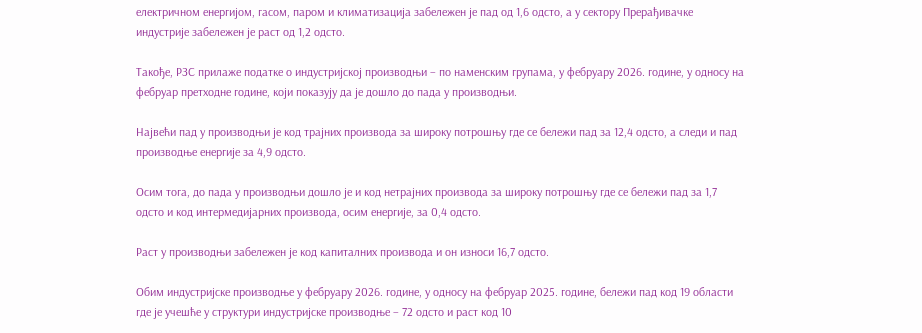електричном енергијом, гасом, паром и климатизација забележен је пад од 1,6 одсто, а у сектору Прерађивачке индустрије забележен је раст од 1,2 одсто.

Такође, РЗС прилаже податке о индустријској производњи – по наменским групама, у фебруару 2026. године, у односу на фебруар претходне године, који показују да је дошло до пада у производњи.

Највећи пад у производњи је код трајних производа за широку потрошњу где се бележи пад за 12,4 одсто, а следи и пад производње енергије за 4,9 одсто.

Осим тога, до пада у производњи дошло је и код нетрајних производа за широку потрошњу где се бележи пад за 1,7 одсто и код интермедијарних производа, осим енергије, за 0,4 одсто.

Раст у производњи забележен је код капиталних производа и он износи 16,7 одсто.

Обим индустријске производње у фебруару 2026. године, у односу на фебруар 2025. године, бележи пад код 19 области где је учешће у структури индустријске производње – 72 одсто и раст код 10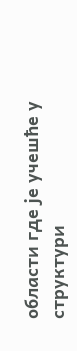области где је учешће у структури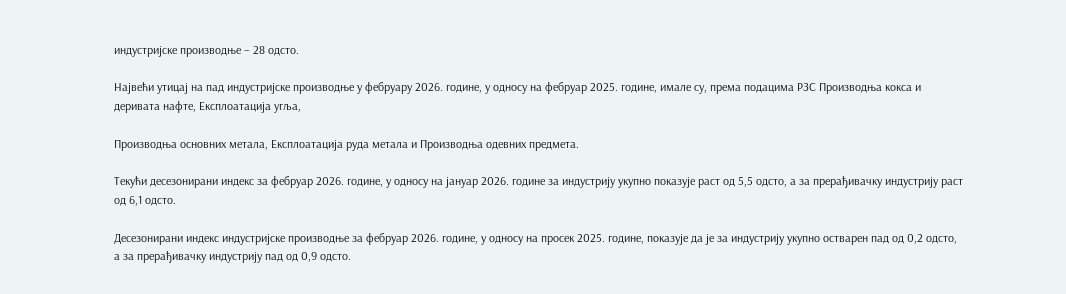индустријске производње – 28 одсто.

Највећи утицај на пад индустријске производње у фебруару 2026. године, у односу на фебруар 2025. године, имале су, према подацима РЗС Производња кокса и деривата нафте, Експлоатација угља,

Производња основних метала, Експлоатација руда метала и Производња одевних предмета.

Текући десезонирани индекс за фебруар 2026. године, у односу на јануар 2026. године за индустрију укупно показује раст од 5,5 одсто, а за прерађивачку индустрију раст од 6,1 одсто.

Десезонирани индекс индустријске производње за фебруар 2026. године, у односу на просек 2025. године, показује да је за индустрију укупно остварен пад од 0,2 одсто, а за прерађивачку индустрију пад од 0,9 одсто.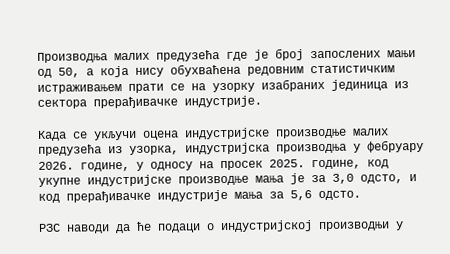Производња малих предузећа где је број запослених мањи од 50, а која нису обухваћена редовним статистичким истраживањем прати се на узорку изабраних јединица из сектора прерађивачке индустрије.

Када се укључи оцена индустријске производње малих предузећа из узорка, индустријска производња у фебруару 2026. године, у односу на просек 2025. године, код укупне индустријске производње мања је за 3,0 одсто, и код прерађивачке индустрије мања за 5,6 одсто.

РЗС наводи да ће подаци о индустријској производњи у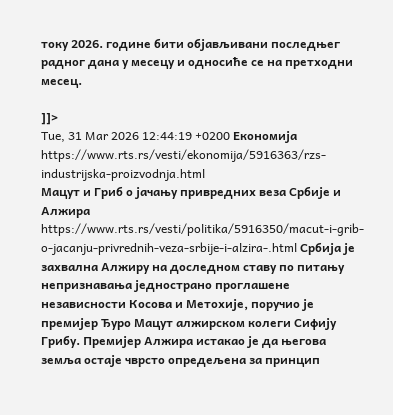току 2026. године бити објављивани последњег радног дана у месецу и односиће се на претходни месец.

]]>
Tue, 31 Mar 2026 12:44:19 +0200 Економија https://www.rts.rs/vesti/ekonomija/5916363/rzs-industrijska-proizvodnja.html
Мацут и Гриб о јачању привредних веза Србије и Алжира https://www.rts.rs/vesti/politika/5916350/macut-i-grib-o-jacanju-privrednih-veza-srbije-i-alzira-.html Србија је захвална Алжиру на доследном ставу по питању непризнавања једнострано проглашене независности Косова и Метохије, поручио је премијер Ђуро Мацут алжирском колеги Сифију Грибу. Премијер Алжира истакао је да његова земља остаје чврсто опредељена за принцип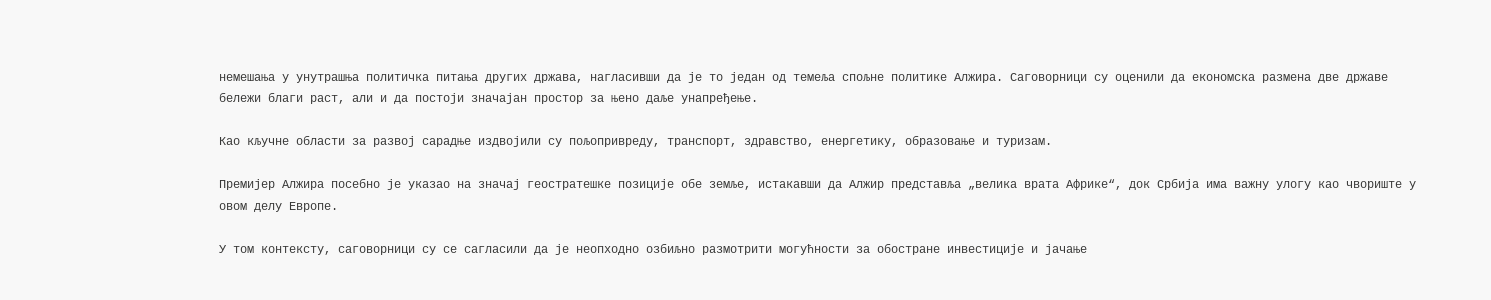немешања у унутрашња политичка питања других држава, нагласивши да је то један од темеља спољне политике Алжира. Саговорници су оценили да економска размена две државе бележи благи раст, али и да постоји значајан простор за њено даље унапређење.

Као кључне области за развој сарадње издвојили су пољопривреду, транспорт, здравство, енергетику, образовање и туризам.

Премијер Алжира посебно је указао на значај геостратешке позиције обе земље, истакавши да Алжир представља „велика врата Африке“, док Србија има важну улогу као чвориште у овом делу Европе.

У том контексту, саговорници су се сагласили да је неопходно озбиљно размотрити могућности за обостране инвестиције и јачање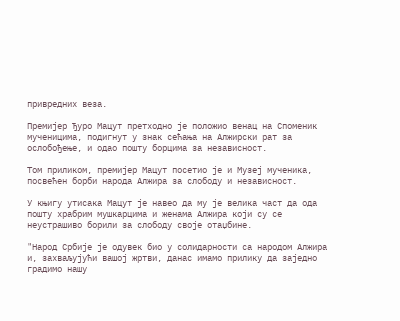привредних веза.

Премијер Ђуро Мацут претходно је положио венац на Споменик мученицима, подигнут у знак сећања на Алжирски рат за ослобођење, и одао пошту борцима за независност.

Том приликом, премијер Мацут посетио је и Музеј мученика, посвећен борби народа Алжира за слободу и независност.

У књигу утисака Мацут је навео да му је велика част да ода пошту храбрим мушкарцима и женама Алжира који су се неустрашиво борили за слободу своје отаџбине.

"Народ Србије је одувек био у солидарности са народом Алжира и, захваљујући вашој жртви, данас имамо прилику да заједно градимо нашу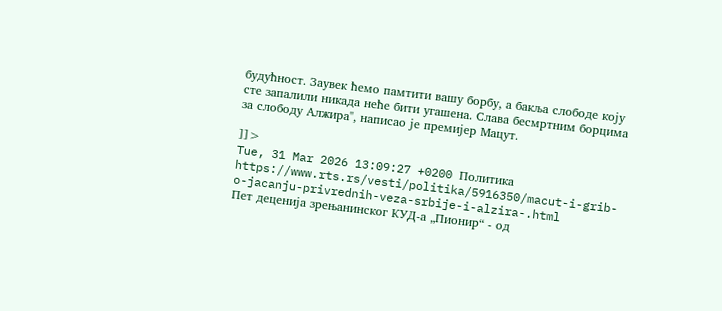будућност. Заувек ћемо памтити вашу борбу, а бакља слободе коју сте запалили никада неће бити угашена. Слава бесмртним борцима за слободу Алжира", написао је премијер Мацут.

]]>
Tue, 31 Mar 2026 13:09:27 +0200 Политика https://www.rts.rs/vesti/politika/5916350/macut-i-grib-o-jacanju-privrednih-veza-srbije-i-alzira-.html
Пет деценија зрењанинског КУД-а „Пионир“ - од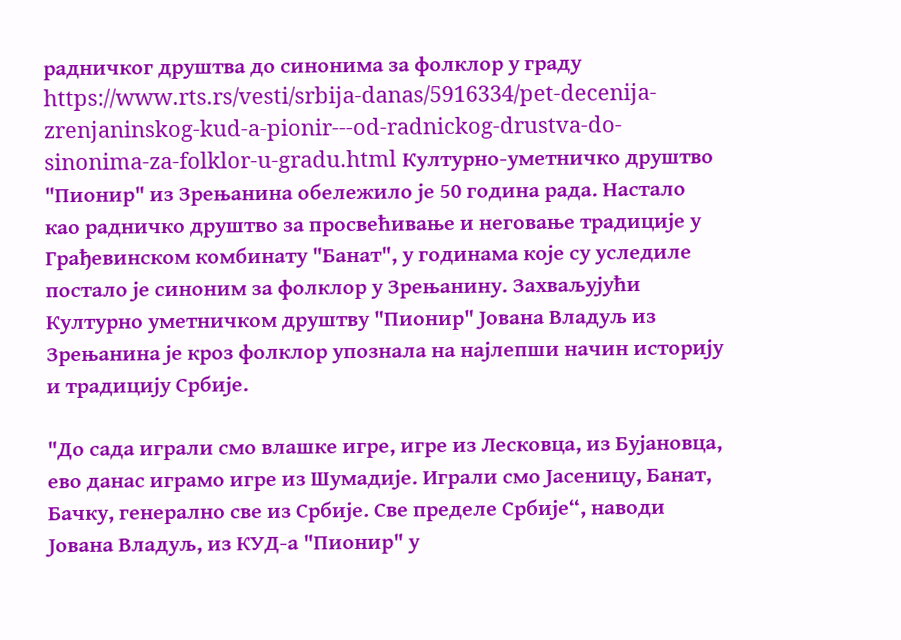радничког друштва до синонима за фолклор у граду https://www.rts.rs/vesti/srbija-danas/5916334/pet-decenija-zrenjaninskog-kud-a-pionir---od-radnickog-drustva-do-sinonima-za-folklor-u-gradu.html Културно-уметничко друштво "Пионир" из Зрењанина обележило је 50 година рада. Настало као радничко друштво за просвећивање и неговање традиције у Грађевинском комбинату "Банат", у годинама које су уследиле постало је синоним за фолклор у Зрењанину. Захваљујући Културно уметничком друштву "Пионир" Јована Владуљ из Зрењанина је кроз фолклор упознала на најлепши начин историју и традицију Србије.

"До сада играли смо влашке игре, игре из Лесковца, из Бујановца, ево данас играмо игре из Шумадије. Играли смо Јасеницу, Банат, Бачку, генерално све из Србије. Све пределе Србије“, наводи Јована Владуљ, из КУД-а "Пионир" у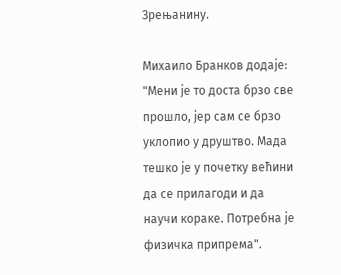Зрењанину.

Михаило Бранков додаје: "Мени је то доста брзо све прошло, јер сам се брзо уклопио у друштво. Мада тешко је у почетку већини да се прилагоди и да научи кораке. Потребна је физичка припрема".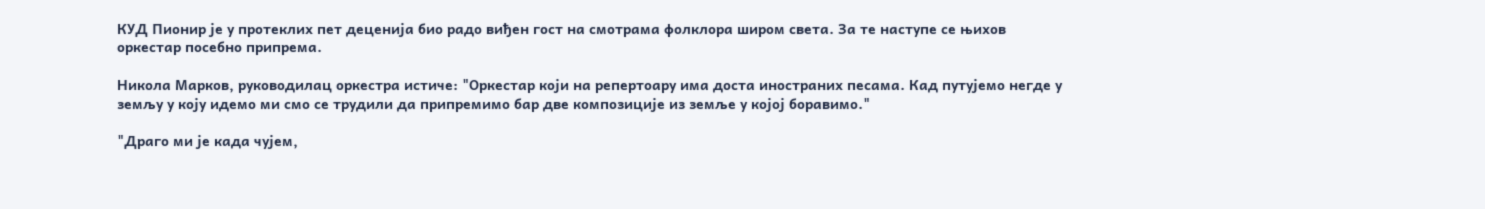КУД Пионир је у протеклих пет деценија био радо виђен гост на смотрама фолклора широм света. За те наступе се њихов оркестар посебно припрема.

Никола Марков, руководилац оркестра истиче: "Оркестар који на репертоару има доста иностраних песама. Кад путујемо негде у земљу у коју идемо ми смо се трудили да припремимо бар две композиције из земље у којој боравимо."

"Драго ми је када чујем,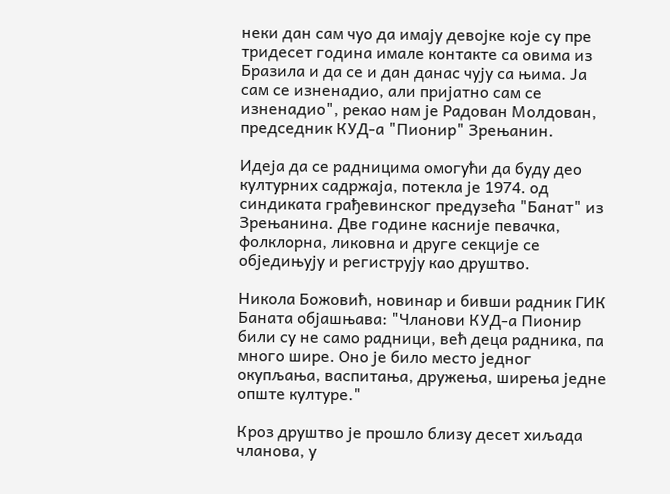неки дан сам чуо да имају девојке које су пре тридесет година имале контакте са овима из Бразила и да се и дан данас чују са њима. Ја сам се изненадио, али пријатно сам се изненадио", рекао нам је Радован Молдован, председник КУД-а "Пионир" Зрењанин.

Идеја да се радницима омогући да буду део културних садржаја, потекла је 1974. од синдиката грађевинског предузећа "Банат" из Зрењанина. Две године касније певачка, фолклорна, ликовна и друге секције се обједињују и региструју као друштво.

Никола Божовић, новинар и бивши радник ГИК Баната објашњава: "Чланови КУД-а Пионир били су не само радници, већ деца радника, па много шире. Оно је било место једног окупљања, васпитања, дружења, ширења једне опште културе."

Кроз друштво је прошло близу десет хиљада чланова, у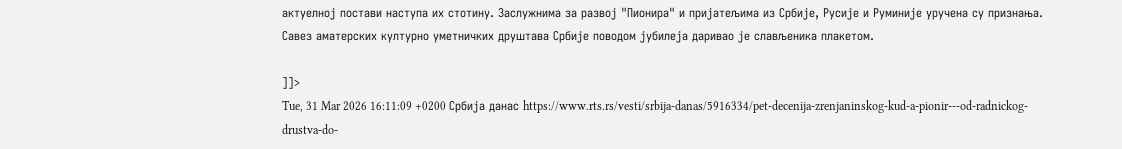актуелној постави наступа их стотину. Заслужнима за развој "Пионира" и пријатељима из Србије, Русије и Руминије уручена су признања. Савез аматерских културно уметничких друштава Србије поводом јубилеја даривао је слављеника плакетом.

]]>
Tue, 31 Mar 2026 16:11:09 +0200 Србија данас https://www.rts.rs/vesti/srbija-danas/5916334/pet-decenija-zrenjaninskog-kud-a-pionir---od-radnickog-drustva-do-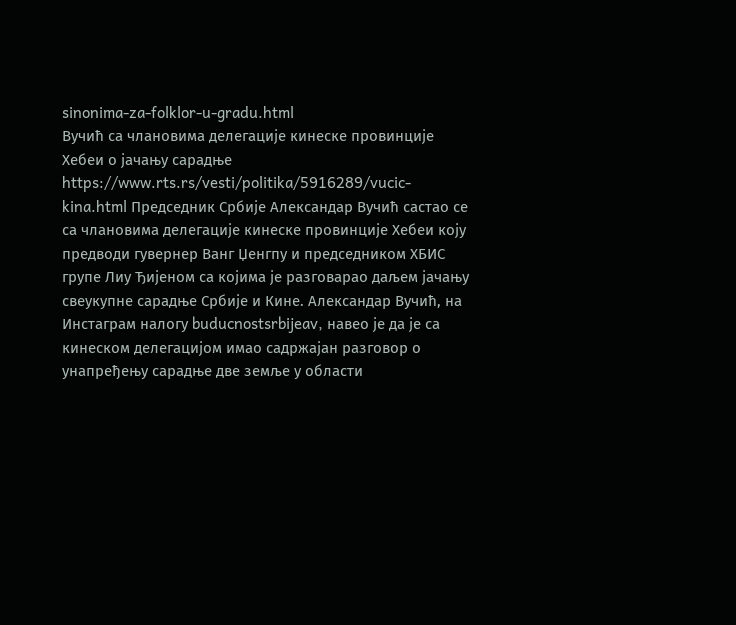sinonima-za-folklor-u-gradu.html
Вучић са члановима делегације кинеске провинције Хебеи о јачању сарадње https://www.rts.rs/vesti/politika/5916289/vucic-kina.html Председник Србије Александар Вучић састао се са члановима делегације кинеске провинције Хебеи коју предводи гувернер Ванг Џенгпу и председником ХБИС групе Лиу Ђијеном са којима је разговарао даљем јачању свеукупне сарадње Србије и Кине. Александар Вучић, на Инстаграм налогу buducnostsrbijeav, навео је да је са кинеском делегацијом имао садржајан разговор о унапређењу сарадње две земље у области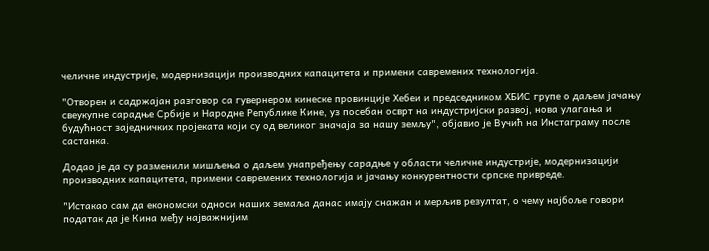челичне индустрије, модернизацији производних капацитета и примени савремених технологија.

"Отворен и садржајан разговор са гувернером кинеске провинције Хебеи и председником ХБИС групе о даљем јачању свеукупне сарадње Србије и Народне Републике Кине, уз посебан осврт на индустријски развој, нова улагања и будућност заједничких пројеката који су од великог значаја за нашу земљу", објавио је Вучић на Инстаграму после састанка.

Додао је да су разменили мишљења о даљем унапређењу сарадње у области челичне индустрије, модернизацији производних капацитета, примени савремених технологија и јачању конкурентности српске привреде.

"Истакао сам да економски односи наших земаља данас имају снажан и мерљив резултат, о чему најбоље говори податак да је Кина међу најважнијим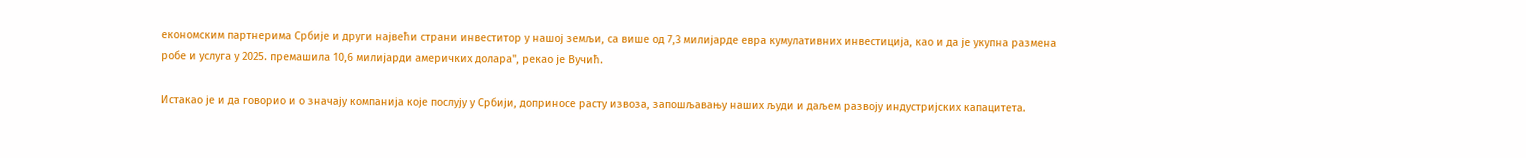економским партнерима Србије и други највећи страни инвеститор у нашој земљи, са више од 7,3 милијарде евра кумулативних инвестиција, као и да је укупна размена робе и услуга у 2025. премашила 10,6 милијарди америчких долара", рекао је Вучић.

Истакао је и да говорио и о значају компанија које послују у Србији, доприносе расту извоза, запошљавању наших људи и даљем развоју индустријских капацитета.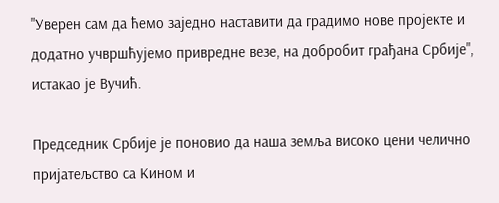"Уверен сам да ћемо заједно наставити да градимо нове пројекте и додатно учвршћујемо привредне везе, на добробит грађана Србије", истакао је Вучић.

Председник Србије је поновио да наша земља високо цени челично пријатељство са Кином и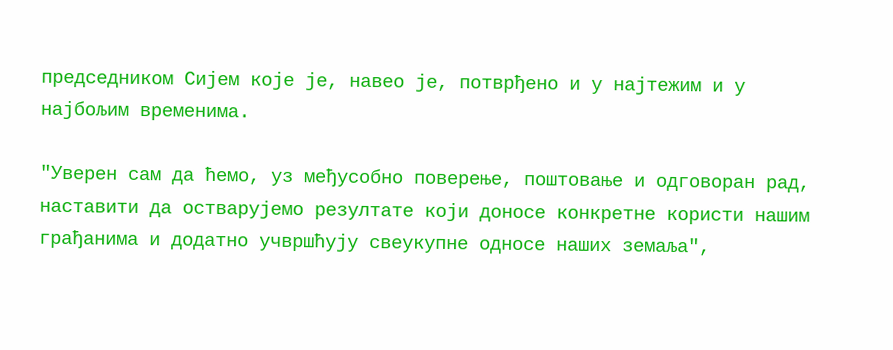председником Сијем које је, навео је, потврђено и у најтежим и у најбољим временима.

"Уверен сам да ћемо, уз међусобно поверење, поштовање и одговоран рад, наставити да остварујемо резултате који доносе конкретне користи нашим грађанима и додатно учвршћују свеукупне односе наших земаља",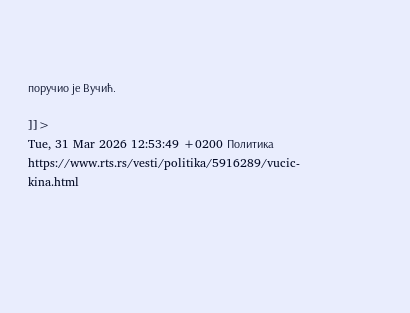поручио је Вучић.

]]>
Tue, 31 Mar 2026 12:53:49 +0200 Политика https://www.rts.rs/vesti/politika/5916289/vucic-kina.html